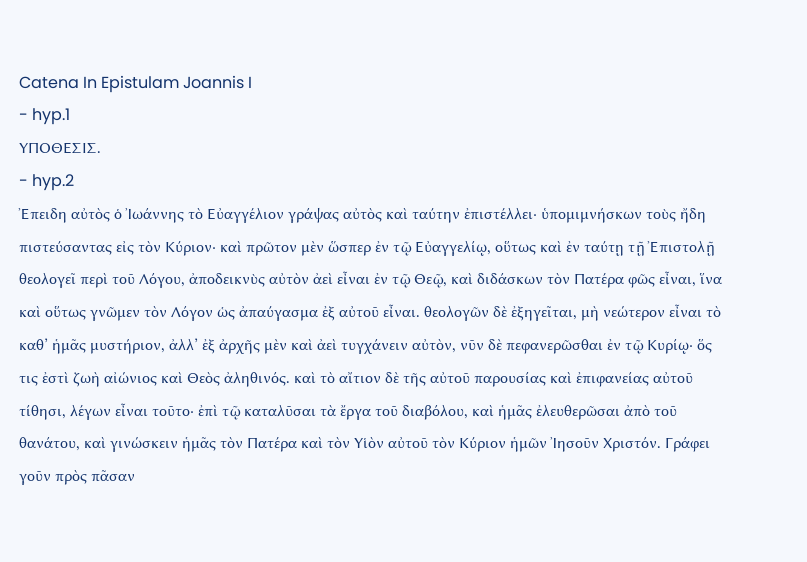Catena In Epistulam Joannis I
- hyp.1
ΥΠΟΘΕΣΙΣ.
- hyp.2
Ἐπειδη αὐτὸς ὁ Ἰωάννης τὸ Εὐαγγέλιον γράψας αὐτὸς καὶ ταύτην ἐπιστέλλει· ὑπομιμνήσκων τοὺς ἤδη πιστεύσαντας εἰς τὸν Κύριον· καὶ πρῶτον μὲν ὥσπερ ἐν τῷ Εὐαγγελίῳ, οὕτως καὶ ἐν ταύτῃ τῇ Ἐπιστολῇ θεολογεῖ περὶ τοῦ Λόγου, ἀποδεικνὺς αὐτὸν ἀεὶ εἶναι ἐν τῷ Θεῷ, καὶ διδάσκων τὸν Πατέρα φῶς εἶναι, ἵνα καὶ οὕτως γνῶμεν τὸν Λόγον ὡς ἀπαύγασμα ἐξ αὐτοῦ εἶναι. θεολογῶν δὲ ἐξηγεῖται, μὴ νεώτερον εἶναι τὸ καθ’ ἡμᾶς μυστήριον, ἀλλ’ ἐξ ἀρχῆς μὲν καὶ ἀεὶ τυγχάνειν αὐτὸν, νῦν δὲ πεφανερῶσθαι ἐν τῷ Κυρίῳ· ὅς τις ἐστὶ ζωὴ αἰώνιος καὶ Θεὸς ἀληθινός. καὶ τὸ αἴτιον δὲ τῆς αὐτοῦ παρουσίας καὶ ἐπιφανείας αὐτοῦ τίθησι, λέγων εἶναι τοῦτο· ἐπὶ τῷ καταλῦσαι τὰ ἔργα τοῦ διαβόλου, καὶ ἡμᾶς ἐλευθερῶσαι ἀπὸ τοῦ θανάτου, καὶ γινώσκειν ἡμᾶς τὸν Πατέρα καὶ τὸν Υἱὸν αὐτοῦ τὸν Κύριον ἡμῶν Ἰησοῦν Χριστόν. Γράφει γοῦν πρὸς πᾶσαν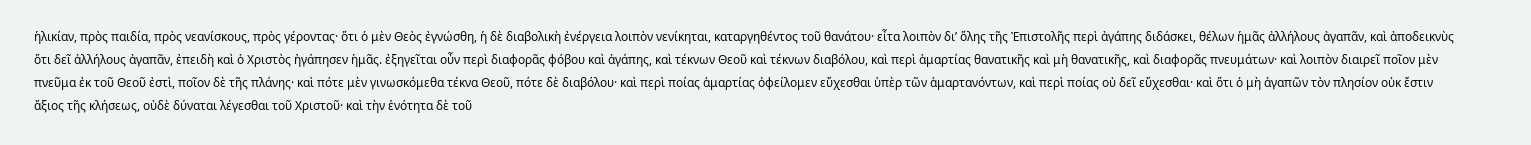ἡλικίαν, πρὸς παιδία, πρὸς νεανίσκους, πρὸς γέροντας· ὅτι ὁ μὲν Θεὸς ἐγνώσθη, ἡ δὲ διαβολικὴ ἐνέργεια λοιπὸν νενίκηται, καταργηθέντος τοῦ θανάτου· εἶτα λοιπὸν δι’ ὅλης τῆς Ἐπιστολῆς περὶ ἀγάπης διδάσκει, θέλων ἡμᾶς ἀλλήλους ἀγαπᾶν, καὶ ἀποδεικνὺς ὅτι δεῖ ἀλλήλους ἀγαπᾶν, ἐπειδὴ καὶ ὁ Χριστὸς ἠγάπησεν ἡμᾶς. ἐξηγεῖται οὖν περὶ διαφορᾶς φόβου καὶ ἀγάπης, καὶ τέκνων Θεοῦ καὶ τέκνων διαβόλου, καὶ περὶ ἁμαρτίας θανατικῆς καὶ μὴ θανατικῆς, καὶ διαφορᾶς πνευμάτων· καὶ λοιπὸν διαιρεῖ ποῖον μὲν πνεῦμα ἐκ τοῦ Θεοῦ ἐστὶ, ποῖον δὲ τῆς πλάνης· καὶ πότε μὲν γινωσκόμεθα τέκνα Θεοῦ, πότε δὲ διαβόλου· καὶ περὶ ποίας ἁμαρτίας ὀφείλομεν εὔχεσθαι ὑπὲρ τῶν ἁμαρτανόντων, καὶ περὶ ποίας οὐ δεῖ εὔχεσθαι· καὶ ὅτι ὁ μὴ ἀγαπῶν τὸν πλησίον οὐκ ἔστιν ἄξιος τῆς κλήσεως, οὐδὲ δύναται λέγεσθαι τοῦ Χριστοῦ· καὶ τὴν ἑνότητα δὲ τοῦ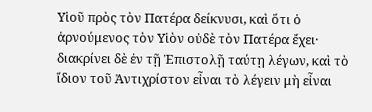Υἱοῦ πρὸς τὸν Πατέρα δείκνυσι, καὶ ὅτι ὁ ἀρνούμενος τὸν Υἱὸν οὐδὲ τὸν Πατέρα ἔχει· διακρίνει δὲ ἐν τῇ Ἐπιστολῇ ταύτῃ λέγων, καὶ τὸ ἴδιον τοῦ Ἀντιχρίστον εἶναι τὸ λέγειν μὴ εἶναι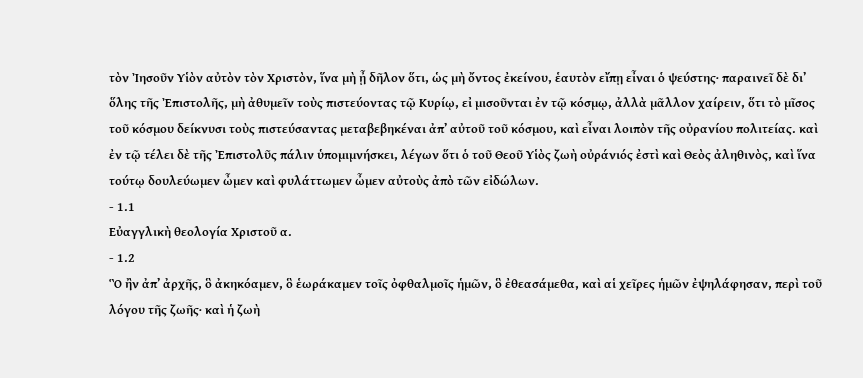τὸν Ἰησοῦν Υἱὸν αὐτὸν τὸν Χριστὸν, ἵνα μὴ ᾖ δῆλον ὅτι, ὡς μὴ ὄντος ἐκείνου, ἑαυτὸν εἴπῃ εἶναι ὁ ψεύστης· παραινεῖ δὲ δι’ ὅλης τῆς Ἐπιστολῆς, μὴ ἀθυμεῖν τοὺς πιστεύοντας τῷ Κυρίῳ, εἰ μισοῦνται ἐν τῷ κόσμῳ, ἀλλὰ μᾶλλον χαίρειν, ὅτι τὸ μῖσος τοῦ κόσμου δείκνυσι τοὺς πιστεύσαντας μεταβεβηκέναι ἀπ’ αὐτοῦ τοῦ κόσμου, καὶ εἶναι λοιπὸν τῆς οὐρανίου πολιτείας. καὶ ἐν τῷ τέλει δὲ τῆς Ἐπιστολῦς πάλιν ὑπομιμνήσκει, λέγων ὅτι ὁ τοῦ Θεοῦ Υἱὸς ζωὴ οὐράνιός ἐστὶ καὶ Θεὸς ἀληθινὸς, καὶ ἵνα τούτῳ δουλεύωμεν ὦμεν καὶ φυλάττωμεν ὦμεν αὐτοὺς ἀπὸ τῶν εἰδώλων.
- 1.1
Εὐαγγλικὴ θεολογία Χριστοῦ α.
- 1.2
Ὃ ἢν ἀπ’ ἀρχῆς, ὃ ἀκηκόαμεν, ὃ ἑωράκαμεν τοῖς ὀφθαλμοῖς ἡμῶν, ὃ ἐθεασάμεθα, καὶ αἱ χεῖρες ἡμῶν ἐψηλάφησαν, περὶ τοῦ λόγου τῆς ζωῆς· καὶ ἡ ζωὴ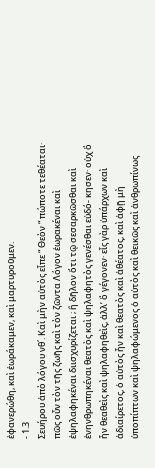ἐφανερώθη, καὶ ἑωράκαμεν, καὶ μαρτυροῦμεν.
- 1.3
Σευήρου ἀπὸ λόγου νθ΄. Καὶ μὴν αὐτὸς εἶπε “ Θεὸν “ πώποτε τεθέαται· πῶς οὖν τὸν τῆς ζωῆς καὶ τὸν ζῶντα Λόγον ἑωρακέναι καὶ ἐψηλαφηκέναι διισχυρίζεται ; ἣ δῆλον ὅτι τῷ σεσαρκῶσθαι καὶ ἐνηνθρωπηκέναι θεατὸς καὶ ψηλαφητὸς γενέσθαι εὐδό- κησεν· οὐχ ὃ ἦν θεαθεὶς καὶ ψηλαφηθεὶς, ἀλλ’ ὃ γέγονεν· εἷς γὰρ ὑπάρχων καὶ ἀδιαίρετος, ὁ αὐτὸς ἦν καὶ θεατὸς καὶ ἀθέατος, καὶ ἀφῇ μὴ ὑποπίπτων καὶ ψηλαφώμενος ὁ αὐτὸς καὶ θεικῶς καὶ ἀνθρωπίνως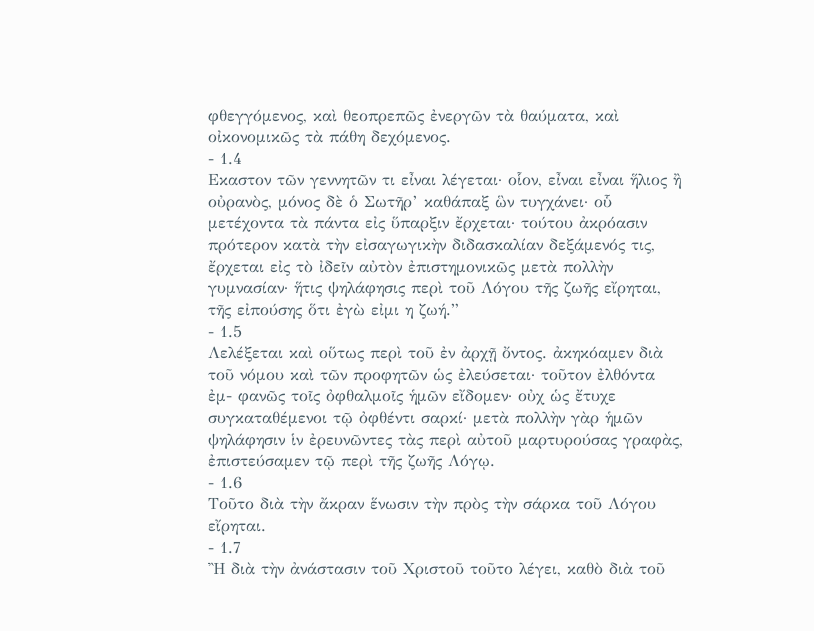φθεγγόμενος, καὶ θεοπρεπῶς ἐνεργῶν τὰ θαύματα, καὶ οἰκονομικῶς τὰ πάθη δεχόμενος.
- 1.4
Εκαστον τῶν γεννητῶν τι εἶναι λέγεται· οἷον, εἶναι εἶναι ἥλιος ἢ οὐρανὸς, μόνος δὲ ὁ Σωτῆρ’ καθάπαξ ὣν τυγχάνει· οὗ μετέχοντα τὰ πάντα εἰς ὕπαρξιν ἔρχεται· τούτου ἀκρόασιν πρότερον κατὰ τὴν εἰσαγωγικὴν διδασκαλίαν δεξάμενός τις, ἔρχεται εἰς τὸ ἰδεῖν αὐτὸν ἐπιστημονικῶς μετὰ πολλὴν γυμνασίαν· ἥτις ψηλάφησις περὶ τοῦ Λόγου τῆς ζωῆς εἴρηται, τῆς εἰπούσης ὅτι ἐγὼ εἰμι η ζωή.”
- 1.5
Λελέξεται καὶ οὕτως περὶ τοῦ ἐν ἀρχῇ ὄντος. ἀκηκόαμεν διὰ τοῦ νόμου καὶ τῶν προφητῶν ὡς ἐλεύσεται· τοῦτον ἐλθόντα ἐμ- φανῶς τοῖς ὀφθαλμοῖς ἡμῶν εἴδομεν· οὐχ ὡς ἔτυχε συγκαταθέμενοι τῷ ὀφθέντι σαρκί· μετὰ πολλὴν γὰρ ἡμῶν ψηλάφησιν ἱν ἐρευνῶντες τὰς περὶ αὐτοῦ μαρτυρούσας γραφὰς, ἐπιστεύσαμεν τῷ περὶ τῆς ζωῆς Λόγῳ.
- 1.6
Tοῦτο διὰ τὴν ἄκραν ἕνωσιν τὴν πρὸς τὴν σάρκα τοῦ Λόγου εἴρηται.
- 1.7
Ἢ διὰ τὴν ἀνάστασιν τοῦ Χριστοῦ τοῦτο λέγει, καθὸ διὰ τοῦ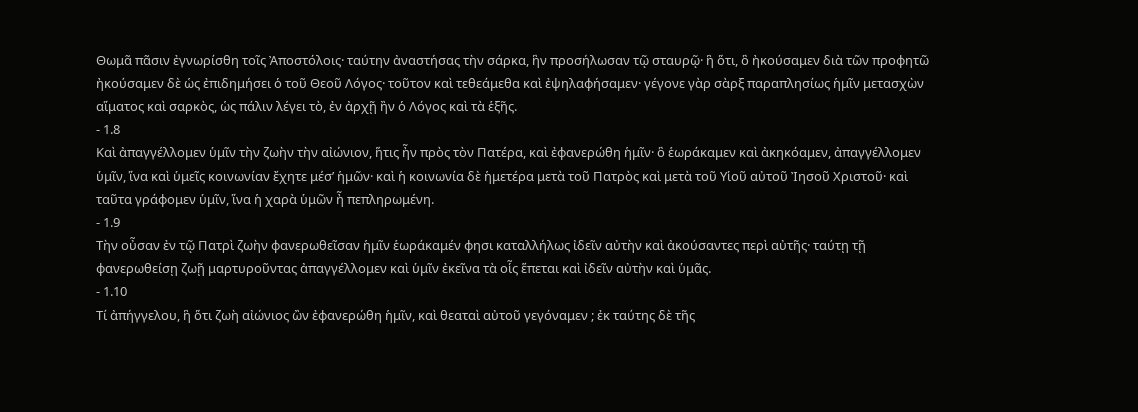Θωμᾶ πᾶσιν ἐγνωρίσθη τοῖς Ἀποστόλοις· ταύτην ἀναστήσας τὴν σάρκα, ἣν προσήλωσαν τῷ σταυρῷ· ἣ ὅτι, ὃ ἠκούσαμεν διὰ τῶν προφητῶ ἠκούσαμεν δὲ ὡς ἐπιδημήσει ὁ τοῦ Θεοῦ Λόγος· τοῦτον καὶ τεθεάμεθα καὶ ἐψηλαφήσαμεν· γέγονε γὰρ σὰρξ παραπλησίως ἡμῖν μετασχὼν αἵματος καὶ σαρκὸς, ὡς πάλιν λέγει τὸ, ἐν ἀρχῇ ἢν ὁ Λόγος καὶ τὰ ἑξῆς.
- 1.8
Καὶ ἀπαγγέλλομεν ὑμῖν τὴν ζωὴν τὴν αἰώνιον, ἥτις ἦν πρὸς τὸν Πατέρα, καὶ ἐφανερώθη ἡμῖν· ὃ ἑωράκαμεν καὶ ἀκηκόαμεν, ἀπαγγέλλομεν ὑμῖν, ἵνα καὶ ὑμεῖς κοινωνίαν ἔχητε μέσ’ ἡμῶν· καὶ ἡ κοινωνία δὲ ἡμετέρα μετὰ τοῦ Πατρὸς καὶ μετὰ τοῦ Υἱοῦ αὐτοῦ Ἰησοῦ Χριστοῦ· καὶ ταῦτα γράφομεν ὑμῖν, ἵνα ἡ χαρὰ ὑμῶν ἦ πεπληρωμένη.
- 1.9
Τὴν οὖσαν ἐν τῷ Πατρὶ ζωὴν φανερωθεῖσαν ἡμῖν ἑωράκαμέν φησι καταλλήλως ἰδεῖν αὐτὴν καὶ ἀκούσαντες περὶ αὐτῆς· ταύτῃ τῇ φανερωθείσῃ ζωῇ μαρτυροῦντας ἀπαγγέλλομεν καὶ ὑμῖν ἐκεῖνα τὰ οἷς ἕπεται καὶ ἰδεῖν αὐτὴν καὶ ὑμᾶς.
- 1.10
Τί ἀπήγγελου, ἣ ὅτι ζωὴ αἰώνιος ὢν ἐφανερώθη ἡμῖν, καὶ θεαταὶ αὐτοῦ γεγόναμεν ; ἐκ ταύτης δὲ τῆς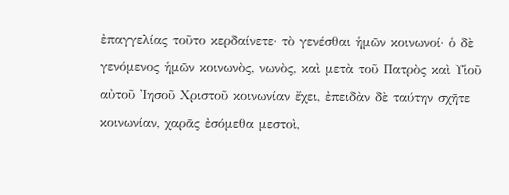ἐπαγγελίας τοῦτο κερδαίνετε· τὸ γενέσθαι ἡμῶν κοινωνοί· ὁ δὲ γενόμενος ἡμῶν κοινωνὸς, νωνὸς, καὶ μετὰ τοῦ Πατρὸς καὶ Υἱοῦ αὐτοῦ Ἰησοῦ Χριστοῦ κοινωνίαν ἔχει, ἐπειδὰν δὲ ταύτην σχῆτε κοινωνίαν, χαρᾶς ἐσόμεθα μεστοὶ,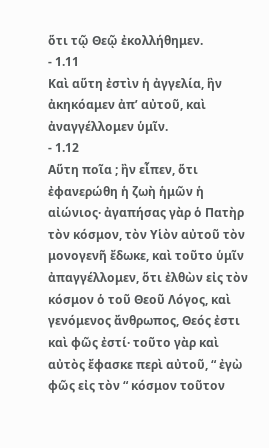ὅτι τῷ Θεῷ ἐκολλήθημεν.
- 1.11
Καὶ αὕτη ἐστὶν ἡ ἀγγελία, ἣν ἀκηκόαμεν ἀπ’ αὐτοῦ, καὶ ἀναγγέλλομεν ὑμῖν.
- 1.12
Αὕτη ποῖα ; ἢν εἶπεν, ὅτι ἐφανερώθη ἡ ζωὴ ἡμῶν ἡ αἰώνιος· ἀγαπήσας γὰρ ὁ Πατὴρ τὸν κόσμον, τὸν Υἱὸν αὐτοῦ τὸν μονογενῆ ἔδωκε, καὶ τοῦτο ὑμῖν ἀπαγγέλλομεν, ὅτι ἐλθὼν εἰς τὸν κόσμον ὁ τοῦ Θεοῦ Λόγος, καὶ γενόμενος ἄνθρωπος, Θεός ἐστι καὶ φῶς ἐστί· τοῦτο γὰρ καὶ αὐτὸς ἔφασκε περὶ αὐτοῦ, “ ἐγὼ φῶς εἰς τὸν “ κόσμον τοῦτον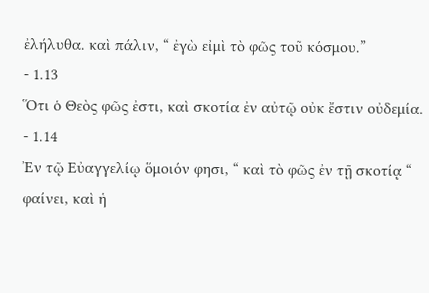ἐλήλυθα. καὶ πάλιν, “ ἐγὼ εἰμὶ τὸ φῶς τοῦ κόσμου.”
- 1.13
Ὅτι ὁ Θεὸς φῶς ἐστι, καὶ σκοτία ἐν αὐτῷ οὐκ ἔστιν οὐδεμία.
- 1.14
Ἐν τῷ Εὐαγγελίῳ ὅμοιόν φησι, “ καὶ τὸ φῶς ἐν τῇ σκοτίᾳ “ φαίνει, καὶ ἡ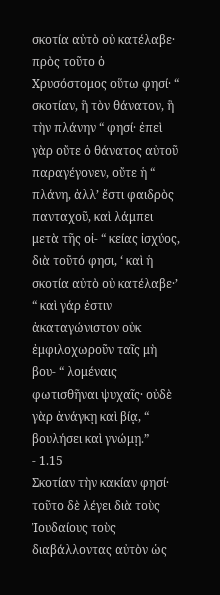σκοτία αὐτὸ οὐ κατέλαβε· πρὸς τοῦτο ὁ Χρυσόστομος οὕτω φησί· “ σκοτίαν, ἣ τὸν θάνατον, ἣ τὴν πλάνην “ φησί· ἐπεὶ γὰρ οὔτε ὁ θάνατος αὐτοῦ παραγέγονεν, οὔτε ἡ “ πλάνη, ἀλλ’ ἔστι φαιδρὸς πανταχοῦ, καὶ λάμπει μετὰ τῆς οἰ- “ κείας ἰσχύος, διὰ τοῦτό φησι, ‘ καὶ ἡ σκοτία αὐτὸ οὐ κατέλαβε·’ “ καὶ γάρ ἐστιν ἀκαταγώνιστον οὐκ ἐμφιλοχωροῦν ταῖς μὴ βου- “ λομέναις φωτισθῆναι ψυχαῖς· οὐδὲ γὰρ ἀνάγκῃ καὶ βίᾳ, “ βουλήσει καὶ γνώμῃ.”
- 1.15
Σκοτίαν τὴν κακίαν φησί· τοῦτο δὲ λέγει διὰ τοὺς Ἰουδαίους τοὺς διαβάλλοντας αὐτὸν ὡς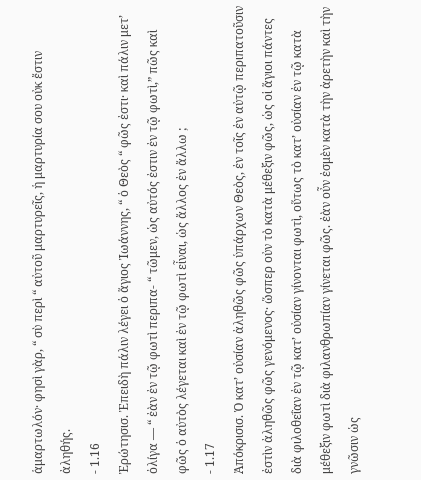ἁμαρτωλόν· φησὶ γὰρ, “ σὺ περὶ “ αὐτοῦ μαρτυρεῖς, ἡ μαρτυρία σου οὐκ ἔστιν ἀληθής.
- 1.16
Ἐρώτησισ. Ἐπειδὴ πάλιν λέγει ὁ ἅγιος Ἰωάννης, “ ὁ Θεὸς “ φῶς ἐστι· καὶ πάλιν μετ’ ὀλίγα — “ ἐὰν ἐν τῷ φωτὶ περιπα- “ τῶμεν, ὡς αὐτός ἐστιν ἐν τῷ φωτὶ,” πῶς καὶ φῶς ὁ αὐτὸς λέγεται καὶ ἐν τῷ φωτὶ εἶναι, ὡς ἄλλος ἐν ἄλλω ;
- 1.17
Ἀπόκρισισ. Ὁ κατ’ οὐσίαν ἀληθῶς φῶς ὑπάρχων Θεὸς, ἐν τοῖς ἐν αὐτῷ περιπατοῦσιν ἐστὶν ἀληθῶς φῶς γενόμενος· ὥσπερ οὐν τὸ κατὰ μέθεξιν φῶς, ὡς οἱ ἅγιοι πάντες διὰ φιλοθεΐαν ἐν τῷ κατ’ οὐσίαν γίνονται φωτὶ, οὕτως τὸ κατ’ οὐσίαν ἐν τῷ κατὰ μέθεξιν φωτὶ διὰ φιλανθρωπίαν γίνεται φῶς. ἐὰν οὖν ἐσμὲν κατὰ τὴν ἀρετὴν καὶ τὴν γνῶσιν ὡς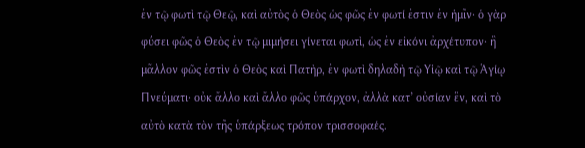ἐν τῷ φωτὶ τῷ Θεῷ, καὶ αὐτὸς ὁ Θεὸς ὡς φῶς ἐν φωτί ἐστιν ἐν ἡμῖν· ὁ γὰρ φύσει φῶς ὁ Θεὸς ἐν τῷ μιμήσει γίνεται φωτὶ, ὡς ἐν εἰκόνι ἀρχέτυπον· ἣ μᾶλλον φῶς ἐστὶν ὁ Θεὸς καὶ Πατὴρ, ἐν φωτὶ δηλαδὴ τῷ Υἱῷ καὶ τῷ Ἁγίῳ Πνεύματι· οὐκ ἄλλο καὶ ἄλλο φῶς ὑπάρχον, ἀλλὰ κατ’ οὐσίαν ἓν, καὶ τὸ αὐτὸ κατὰ τὸν τῆς ὑπάρξεως τρόπον τρισσοφαές.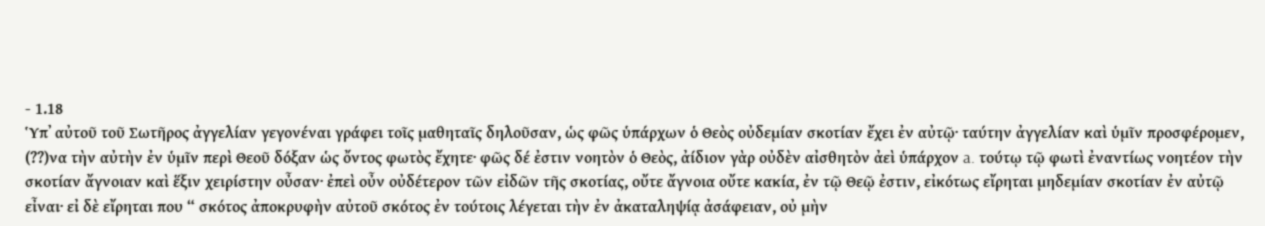- 1.18
Ὑπ᾿ αὐτοῦ τοῦ Σωτῆρος ἀγγελίαν γεγονέναι γράφει τοῖς μαθηταῖς δηλοῦσαν, ὡς φῶς ὑπάρχων ὁ Θεὸς οὐδεμίαν σκοτίαν ἔχει ἐν αὐτῷ· ταύτην ἀγγελίαν καὶ ὑμῖν προσφέρομεν, (??)να τὴν αὐτὴν ἐν ὑμῖν περὶ Θεοῦ δόξαν ὡς ὄντος φωτὸς ἔχητε· φῶς δέ ἐστιν νοητὸν ὁ Θεὸς, ἀίδιον γὰρ οὐδὲν αἰσθητὸν ἀεὶ ὑπάρχον a. τούτῳ τῷ φωτὶ ἐναντίως νοητέον τὴν σκοτίαν ἄγνοιαν καὶ ἕξιν χειρίστην οὖσαν· ἐπεὶ οὖν οὐδέτερον τῶν εἰδῶν τῆς σκοτίας, οὔτε ἄγνοια οὔτε κακία, ἐν τῷ Θεῷ ἐστιν, εἰκότως εἴρηται μηδεμίαν σκοτίαν ἐν αὐτῷ εἶναι· εἰ δὲ εἴρηται που “ σκότος ἀποκρυφὴν αὐτοῦ σκότος ἐν τούτοις λέγεται τὴν ἐν ἀκαταληψίᾳ ἀσάφειαν, οὐ μὴν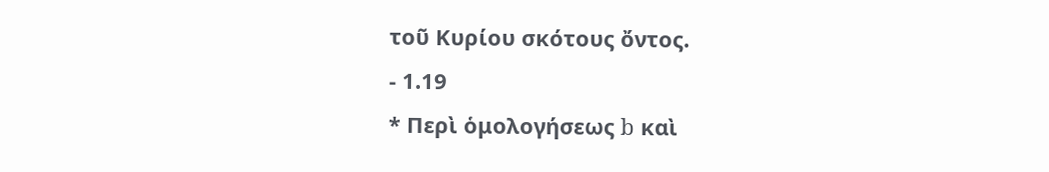τοῦ Κυρίου σκότους ὄντος.
- 1.19
* Περὶ ὁμολογήσεως b καὶ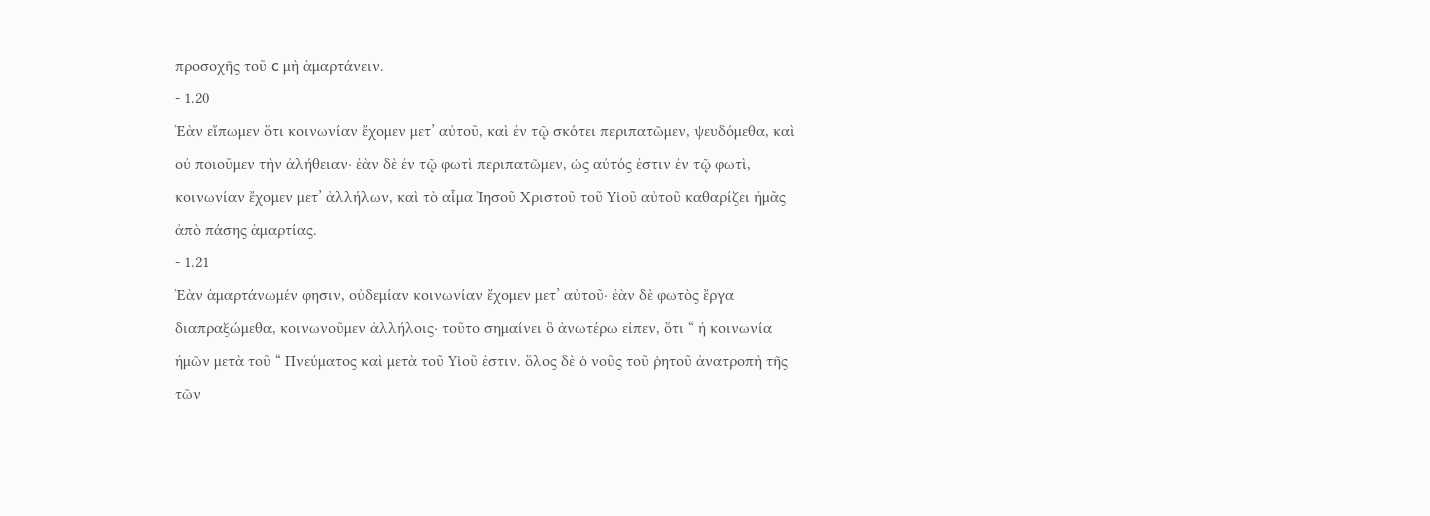προσοχῆς τοῦ c μὴ ἁμαρτάνειν.
- 1.20
Ἐὰν εἴπωμεν ὅτι κοινωνίαν ἔχομεν μετ’ αὐτοῦ, καὶ ἐν τῷ σκότει περιπατῶμεν, ψευδόμεθα, καὶ οὐ ποιοῦμεν τὴν ἀλήθειαν· ἐὰν δὲ ἐν τῷ φωτὶ περιπατῶμεν, ὡς αὐτός ἐστιν ἐν τῷ φωτὶ, κοινωνίαν ἔχομεν μετ’ ἀλλήλων, καὶ τὸ αἷμα Ἰησοῦ Χριστοῦ τοῦ Υἱοῦ αὐτοῦ καθαρίζει ἡμᾶς ἀπὸ πάσης ἁμαρτίας.
- 1.21
Ἐὰν ἁμαρτάνωμέν φησιν, οὐδεμίαν κοινωνίαν ἔχομεν μετ’ αὐτοῦ· ἐὰν δὲ φωτὸς ἔργα διαπραξώμεθα, κοινωνοῦμεν ἀλλήλοις· τοῦτο σημαίνει ὃ ἀνωτέρω εἰπεν, ὅτι “ ἡ κοινωνία ἡμῶν μετὰ τοῦ “ Πνεύματος καὶ μετὰ τοῦ Υἱοῦ ἐστιν. ὅλος δὲ ὁ νοῦς τοῦ ῥητοῦ ἀνατροπὴ τῆς τῶν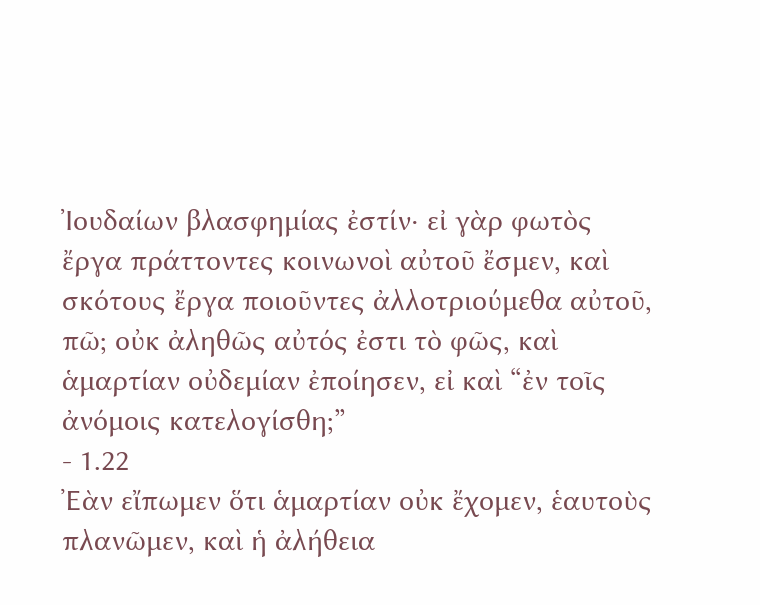Ἰουδαίων βλασφημίας ἐστίν· εἰ γὰρ φωτὸς ἔργα πράττοντες κοινωνοὶ αὐτοῦ ἔσμεν, καὶ σκότους ἔργα ποιοῦντες ἀλλοτριούμεθα αὐτοῦ, πῶ; οὐκ ἀληθῶς αὐτός ἐστι τὸ φῶς, καὶ ἁμαρτίαν οὐδεμίαν ἐποίησεν, εἰ καὶ “ἐν τοῖς ἀνόμοις κατελογίσθη;”
- 1.22
Ἐὰν εἴπωμεν ὅτι ἁμαρτίαν οὐκ ἔχομεν, ἑαυτοὺς πλανῶμεν, καὶ ἡ ἀλήθεια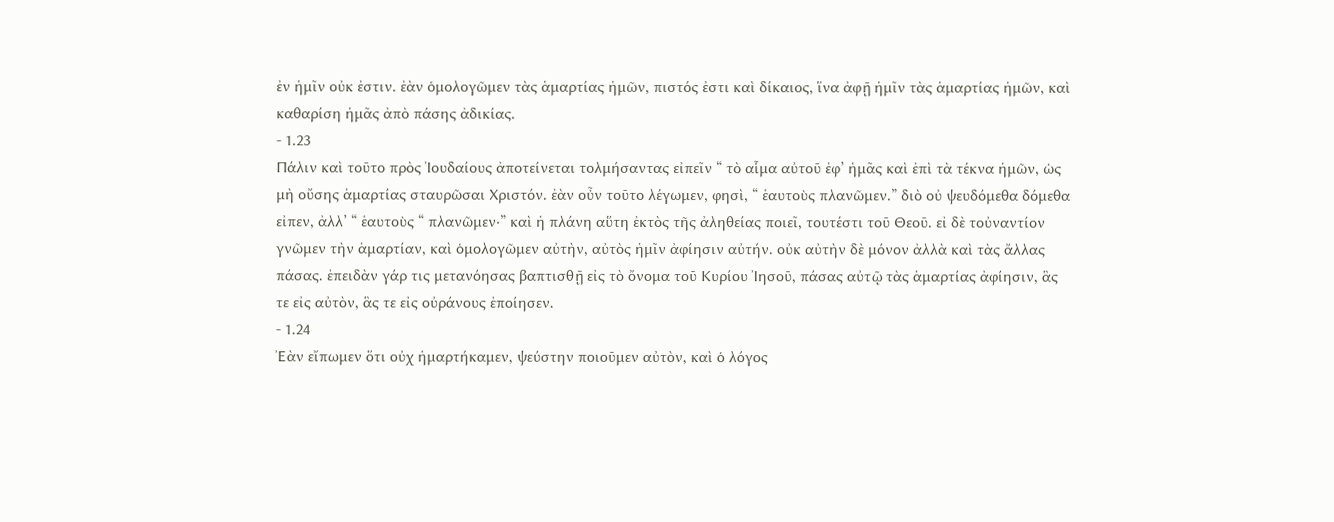ἐν ἡμῖν οὐκ ἐστιν. ἐὰν ὁμολογῶμεν τὰς ἁμαρτίας ἡμῶν, πιστός ἐστι καὶ δίκαιος, ἵνα ἀφῇ ἡμῖν τὰς ἁμαρτίας ἡμῶν, καὶ καθαρίση ἡμᾶς ἀπὸ πάσης ἀδικίας.
- 1.23
Πάλιν καὶ τοῦτο πρὸς Ἰουδαίους ἀποτείνεται τολμήσαντας εἰπεῖν “ τὸ αἷμα αὐτοῦ ἐφ’ ἡμᾶς καὶ ἐπὶ τὰ τέκνα ἡμῶν, ὡς μὴ οὔσης ἁμαρτίας σταυρῶσαι Χριστόν. ἐὰν οὖν τοῦτο λέγωμεν, φησὶ, “ ἑαυτοὺς πλανῶμεν.” διὸ οὐ ψευδόμεθα δόμεθα εἰπεν, ἀλλ’ “ ἑαυτοὺς “ πλανῶμεν·” καὶ ἡ πλάνη αὕτη ἐκτὸς τῆς ἀληθείας ποιεῖ, τουτέστι τοῦ Θεοῦ. εἰ δὲ τοὐναντίον γνῶμεν τὴν ἁμαρτίαν, καὶ ὁμολογῶμεν αὐτὴν, αὐτὸς ἡμῖν ἀφίησιν αὐτήν. οὐκ αὐτὴν δὲ μόνον ἀλλὰ καὶ τὰς ἄλλας πάσας. ἐπειδὰν γάρ τις μετανόησας βαπτισθῇ εἰς τὸ ὄνομα τοῦ Κυρίου Ἰησοῦ, πάσας αὐτῷ τὰς ἁμαρτίας ἀφίησιν, ἃς τε εἰς αὐτὸν, ἃς τε εἰς οὐράνους ἐποίησεν.
- 1.24
Ἐὰν εἴπωμεν ὅτι οὐχ ἡμαρτήκαμεν, ψεύστην ποιοῦμεν αὐτὸν, καὶ ὁ λόγος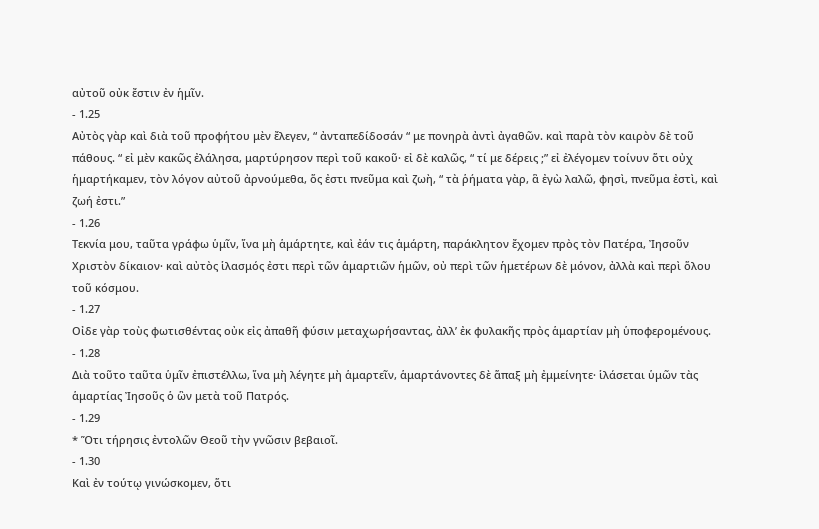αὐτοῦ οὐκ ἔστιν ἐν ἡμῖν.
- 1.25
Αὐτὸς γὰρ καὶ διὰ τοῦ προφήτου μὲν ἔλεγεν, “ ἀνταπεδίδοσάν “ με πονηρὰ ἀντὶ ἀγαθῶν. καὶ παρὰ τὸν καιρὸν δὲ τοῦ πάθους. “ εἰ μὲν κακῶς ἐλάλησα, μαρτύρησον περὶ τοῦ κακοῦ· εἰ δὲ καλῶς, “ τί με δέρεις ;” εἰ ἐλέγομεν τοίνυν ὅτι οὐχ ἡμαρτήκαμεν, τὸν λόγον αὐτοῦ ἀρνούμεθα, ὅς ἐστι πνεῦμα καὶ ζωὴ, “ τὰ ῥήματα γὰρ, ἃ ἐγὼ λαλῶ, φησὶ, πνεῦμα ἐστὶ, καὶ ζωή ἐστι.”
- 1.26
Τεκνία μου, ταῦτα γράφω ὑμῖν, ἵνα μὴ ἁμάρτητε, καὶ ἐάν τις ἁμάρτη, παράκλητον ἔχομεν πρὸς τὸν Πατέρα, Ἰησοῦν Χριστὸν δίκαιον· καὶ αὐτὸς ἱλασμός ἐστι περὶ τῶν ἁμαρτιῶν ἡμῶν, οὐ περὶ τῶν ἡμετέρων δὲ μόνον, ἀλλὰ καὶ περὶ ὅλου τοῦ κόσμου.
- 1.27
Οἰδε γὰρ τοὺς φωτισθέντας οὐκ εἰς ἀπαθῆ φύσιν μεταχωρήσαντας, ἀλλ’ ἐκ φυλακῆς πρὸς ἁμαρτίαν μὴ ὑποφερομένους.
- 1.28
Διὰ τοῦτο ταῦτα ὑμῖν ἐπιστέλλω, ἵνα μὴ λέγητε μὴ ἁμαρτεῖν, ἁμαρτάνοντες δὲ ἅπαξ μὴ ἐμμείνητε· ἱλάσεται ὑμῶν τὰς ἁμαρτίας Ἰησοῦς ὁ ὣν μετὰ τοῦ Πατρός.
- 1.29
* Ὅτι τήρησις ἐντολῶν Θεοῦ τὴν γνῶσιν βεβαιοῖ.
- 1.30
Καὶ ἐν τούτῳ γινώσκομεν, ὅτι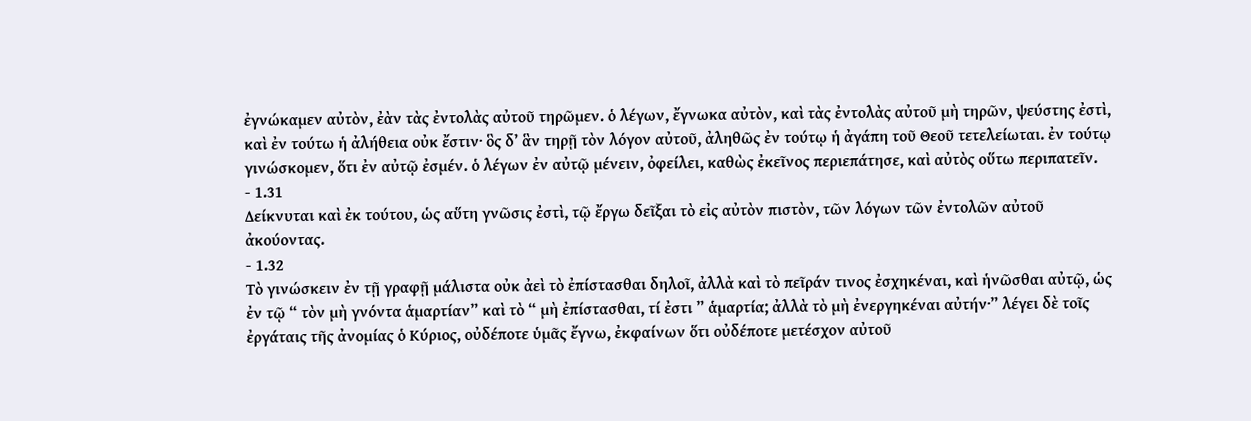ἐγνώκαμεν αὐτὸν, ἐὰν τὰς ἐντολὰς αὐτοῦ τηρῶμεν. ὁ λέγων, ἔγνωκα αὐτὸν, καὶ τὰς ἐντολὰς αὐτοῦ μὴ τηρῶν, ψεύστης ἐστὶ, καὶ ἐν τούτω ἡ ἀλήθεια οὐκ ἔστιν· ὃς δ’ ἃν τηρῇ τὸν λόγον αὐτοῦ, ἀληθῶς ἐν τούτῳ ἡ ἀγάπη τοῦ Θεοῦ τετελείωται. ἐν τούτῳ γινώσκομεν, ὅτι ἐν αὐτῷ ἐσμέν. ὁ λέγων ἐν αὐτῷ μένειν, ὀφείλει, καθὼς ἐκεῖνος περιεπάτησε, καὶ αὐτὸς οὕτω περιπατεῖν.
- 1.31
Δείκνυται καὶ ἐκ τούτου, ὡς αὕτη γνῶσις ἐστὶ, τῷ ἔργω δεῖξαι τὸ εἰς αὐτὸν πιστὸν, τῶν λόγων τῶν ἐντολῶν αὐτοῦ ἀκούοντας.
- 1.32
Τὸ γινώσκειν ἐν τῇ γραφῇ μάλιστα οὐκ ἀεὶ τὸ ἐπίστασθαι δηλοῖ, ἀλλὰ καὶ τὸ πεῖράν τινος ἐσχηκέναι, καὶ ἡνῶσθαι αὐτῷ, ὡς ἐν τῷ “ τὸν μὴ γνόντα ἁμαρτίαν” καὶ τὸ “ μὴ ἐπίστασθαι, τί ἐστι ” ἁμαρτία; ἀλλὰ τὸ μὴ ἐνεργηκέναι αὐτήν·” λέγει δὲ τοῖς ἐργάταις τῆς ἀνομίας ὁ Κύριος, οὐδέποτε ὑμᾶς ἔγνω, ἐκφαίνων ὅτι οὐδέποτε μετέσχον αὐτοῦ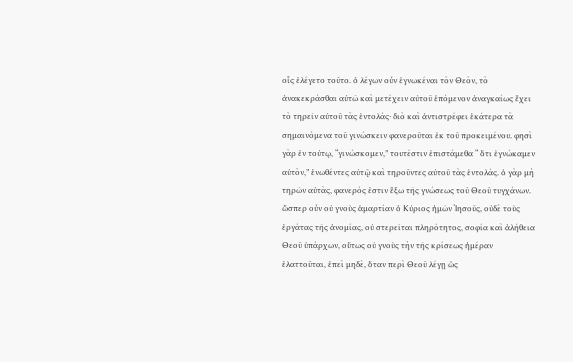οἷς ἐλέγετο τοῦτο. ὁ λέγων οὖν ἐγνωκέναι τὸν Θεὸν, τὸ ἀνακεκράσθαι αὐτῶ καὶ μετέχειν αὐτοῦ ἑπόμενον ἀναγκαίως ἔχει τὸ τηρεῖν αὐτοῦ τὰς ἐντολάς· διὸ καὶ ἀντιστρέφει ἑκάτερα τὰ σημαινόμενα τοῦ γινώσκειν φανεροῦται ἐκ τοῦ προκειμένου. φησὶ γὰρ ἐν τούτῳ, “γινώσκομεν,” τουτέστιν ἐπιστάμεθα “ ὅτι ἐγνώκαμεν αὐτὸν,” ἑνωθέντες αὐτῷ καὶ τηροῦντες αὐτοῦ τὰς ἐντολάς. ὁ γὰρ μὴ τηρῶν αὐτὰς, φανερός ἐστιν ἔξω τῆς γνώσεως τοῦ Θεοῦ τυγχάνων. ὥσπερ οὖν οὐ γνοὺς ἁμαρτίαν ὁ Κύριος ἡμῶν Ἰησοῦς, οὐδὲ τοὺς ἐργάτας τῆς ἀνομίας, οὐ στερεῖται πληρότητος, σοφία καὶ ἀλήθεια Θεοῦ ὑπάρχων, οὕτως οὐ γνοὺς τὴν τῆς κρίσεως ἡμέραν ἐλαττοῦται, ἐπεὶ μηδὲ, ὅταν περὶ Θεοῦ λέγῃ ὡς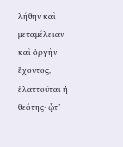λήθην καὶ μεταμέλειαν καὶ ὀργὴν ἔχοντος, ἐλαττοῦται ἡ θεότης· ᾧτ’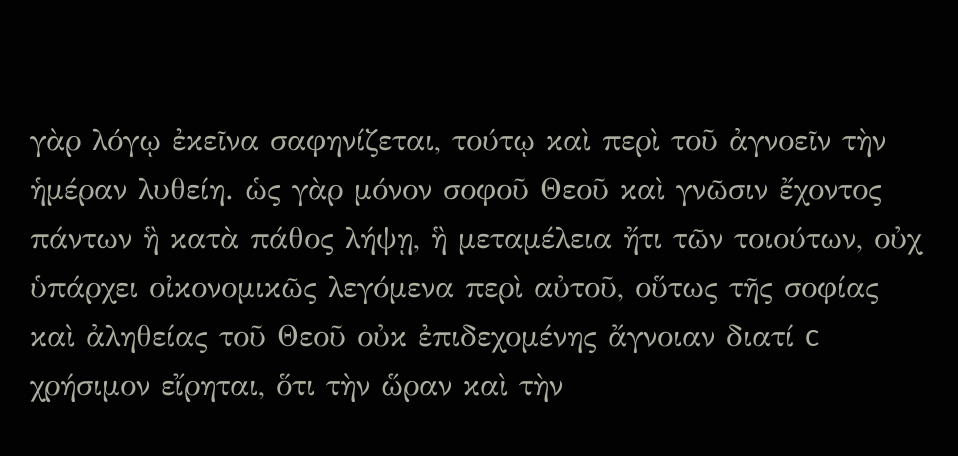γὰρ λόγῳ ἐκεῖνα σαφηνίζεται, τούτῳ καὶ περὶ τοῦ ἀγνοεῖν τὴν ἡμέραν λυθείη. ὡς γὰρ μόνον σοφοῦ Θεοῦ καὶ γνῶσιν ἔχοντος πάντων ἣ κατὰ πάθος λήψῃ, ἣ μεταμέλεια ἤτι τῶν τοιούτων, οὐχ ὑπάρχει οἰκονομικῶς λεγόμενα περὶ αὐτοῦ, οὕτως τῆς σοφίας καὶ ἀληθείας τοῦ Θεοῦ οὐκ ἐπιδεχομένης ἄγνοιαν διατί c χρήσιμον εἴρηται, ὅτι τὴν ὥραν καὶ τὴν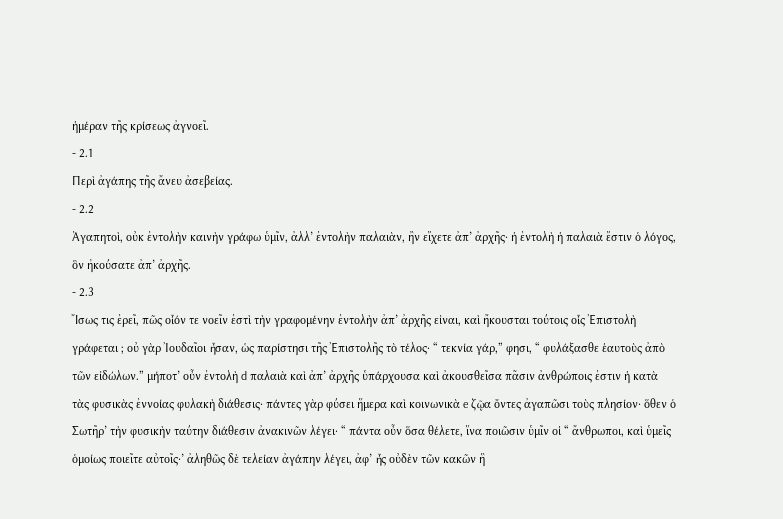ἡμέραν τῆς κρίσεως ἀγνοεῖ.
- 2.1
Περὶ ἀγάπης τῆς ἄνευ ἀσεβείας.
- 2.2
Ἀγαπητοὶ, οὐκ ἐντολὴν καινὴν γράφω ὑμῖν, ἀλλ’ ἐντολὴν παλαιὰν, ἢν εἴχετε ἀπ’ ἀρχῆς· ἡ ἐντολὴ ἡ παλαιὰ ἔστιν ὁ λόγος, ὃν ἠκούσατε ἀπ’ ἀρχῆς.
- 2.3
Ἴσως τις ἐρεῖ, πῶς οἷόν τε νοεῖν ἐστὶ τὴν γραφομένην ἐντολὴν ἀπ’ ἀρχῆς εἰναι, καὶ ἤκουσται τούτοις οἷς Ἐπιστολὴ γράφεται ; οὐ γὰρ Ἰουδαῖοι ἦσαν, ὡς παρίστησι τῆς Ἐπιστολῆς τὸ τέλος· “ τεκνία γάρ,” φησι, “ φυλάξασθε ἑαυτοὺς ἀπὸ τῶν εἰδώλων.” μήποτ’ οὖν ἐντολὴ d παλαιὰ καὶ ἀπ’ ἀρχῆς ὑπάρχουσα καὶ ἀκουσθεῖσα πᾶσιν ἀνθρώποις ἐστιν ἡ κατὰ τὰς φυσικὰς ἐννοίας φυλακὴ διάθεσις· πάντες γὰρ φύσει ἥμερα καὶ κοινωνικὰ e ζῷα ὄντες ἀγαπῶσι τοὺς πλησίον· ὅθεν ὁ Σωτῆρ’ τὴν φυσικὴν ταύτην διάθεσιν ἀνακινῶν λέγει· “ πάντα οὖν ὅσα θέλετε, ἵνα ποιῶσιν ὑμῖν οἱ “ ἄνθρωποι, καὶ ὑμεῖς ὁμοίως ποιεῖτε αὐτοῖς·’ ἀληθῶς δὲ τελείαν ἀγάπην λέγει, ἀφ’ ἧς οὐδὲν τῶν κακῶν ἣ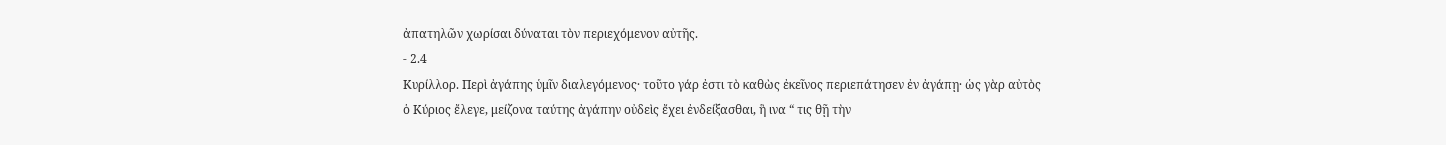ἀπατηλῶν χωρίσαι δύναται τὸν περιεχόμενον αὐτῆς.
- 2.4
Κυρίλλορ. Περὶ ἀγάπης ὑμῖν διαλεγόμενος· τοῦτο γάρ ἐστι τὸ καθὼς ἐκεῖνος περιεπάτησεν ἐν ἀγάπῃ· ὡς γὰρ αὐτὸς ὁ Κύριος ἔλεγε, μείζονα ταύτης ἀγάπην οὐδεὶς ἔχει ἐνδείξασθαι, ἣ ινα “ τις θῇ τὴν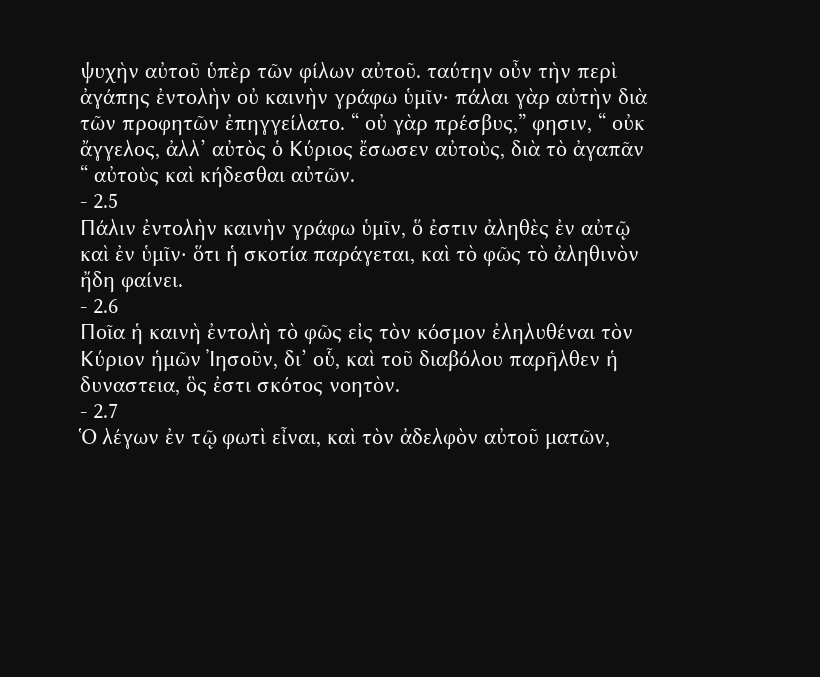ψυχὴν αὐτοῦ ὑπὲρ τῶν φίλων αὐτοῦ. ταύτην οὖν τὴν περὶ ἀγάπης ἐντολὴν οὐ καινὴν γράφω ὑμῖν· πάλαι γὰρ αὐτὴν διὰ τῶν προφητῶν ἐπηγγείλατο. “ οὐ γὰρ πρέσβυς,” φησιν, “ οὐκ ἄγγελος, ἀλλ’ αὐτὸς ὁ Κύριος ἔσωσεν αὐτοὺς, διὰ τὸ ἀγαπᾶν “ αὐτοὺς καὶ κήδεσθαι αὐτῶν.
- 2.5
Πάλιν ἐντολὴν καινὴν γράφω ὑμῖν, ὅ ἐστιν ἀληθὲς ἐν αὐτῷ καὶ ἐν ὑμῖν· ὅτι ἡ σκοτία παράγεται, καὶ τὸ φῶς τὸ ἀληθινὸν ἤδη φαίνει.
- 2.6
Ποῖα ἡ καινὴ ἐντολὴ τὸ φῶς εἰς τὸν κόσμον ἐληλυθέναι τὸν Κύριον ἡμῶν Ἰησοῦν, δι’ οὗ, καὶ τοῦ διαβόλου παρῆλθεν ἡ δυναστεια, ὃς ἐστι σκότος νοητὸν.
- 2.7
Ὁ λέγων ἐν τῷ φωτὶ εἶναι, καὶ τὸν ἀδελφὸν αὐτοῦ ματῶν,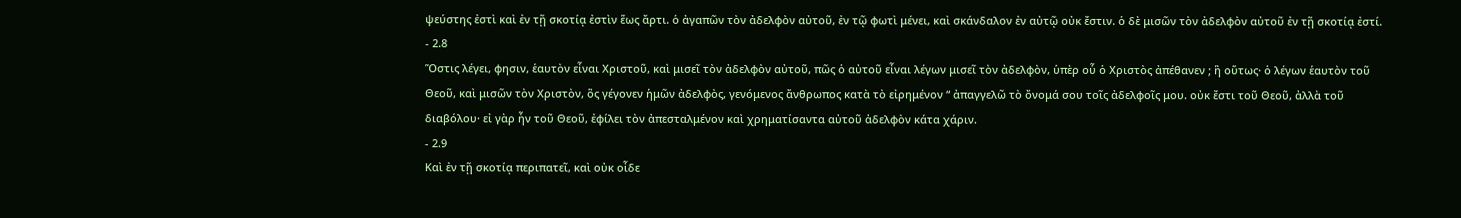ψεύστης ἐστὶ καὶ ἐν τῇ σκοτίᾳ ἐστὶν ἕως ἄρτι. ὁ ἀγαπῶν τὸν ἀδελφὸν αὐτοῦ, ἐν τῷ φωτὶ μένει, καὶ σκάνδαλον ἐν αὐτῷ οὐκ ἔστιν. ὁ δὲ μισῶν τὸν ἀδελφὸν αὐτοῦ ἐν τῇ σκοτίᾳ ἐστί.
- 2.8
Ὅστις λέγει, φησιν, ἑαυτὸν εἶναι Χριστοῦ, καὶ μισεῖ τὸν ἀδελφὸν αὐτοῦ, πῶς ὁ αὐτοῦ εἶναι λέγων μισεῖ τὸν ἀδελφὸν, ὑπὲρ οὗ ὁ Χριστὸς ἀπέθανεν ; ἣ οὕτως· ὁ λέγων ἑαυτὸν τοῦ Θεοῦ, καὶ μισῶν τὸν Χριστὸν, ὃς γέγονεν ἡμῶν ἀδελφὸς, γενόμενος ἄνθρωπος κατὰ τὸ εἰρημένον “ ἀπαγγελῶ τὸ ὄνομά σου τοῖς ἀδελφοῖς μου. οὐκ ἔστι τοῦ Θεοῦ, ἀλλὰ τοῦ διαβόλου· εἰ γὰρ ἦν τοῦ Θεοῦ, ἐφίλει τὸν ἀπεσταλμένον καὶ χρηματίσαντα αὐτοῦ ἀδελφὸν κάτα χάριν.
- 2.9
Καὶ ἐν τῇ σκοτίᾳ περιπατεῖ, καὶ οὐκ οἶδε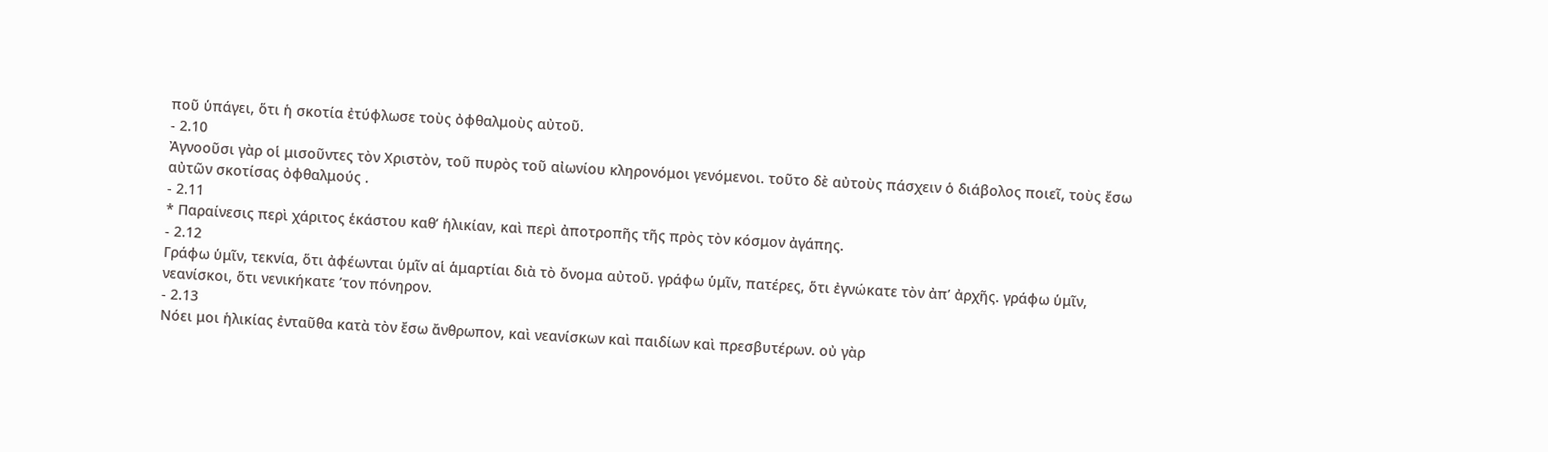ποῦ ὑπάγει, ὅτι ἡ σκοτία ἐτύφλωσε τοὺς ὀφθαλμοὺς αὐτοῦ.
- 2.10
Ἀγνοοῦσι γὰρ οἱ μισοῦντες τὸν Χριστὸν, τοῦ πυρὸς τοῦ αἰωνίου κληρονόμοι γενόμενοι. τοῦτο δὲ αὐτοὺς πάσχειν ὁ διάβολος ποιεῖ, τοὺς ἔσω αὐτῶν σκοτίσας ὀφθαλμούς .
- 2.11
* Παραίνεσις περὶ χάριτος ἑκάστου καθ’ ἡλικίαν, καὶ περὶ ἀποτροπῆς τῆς πρὸς τὸν κόσμον ἀγάπης.
- 2.12
Γράφω ὑμῖν, τεκνία, ὅτι ἀφέωνται ὑμῖν αἱ ἁμαρτίαι διὰ τὸ ὄνομα αὐτοῦ. γράφω ὑμῖν, πατέρες, ὅτι ἐγνώκατε τὸν ἀπ’ ἀρχῆς. γράφω ὑμῖν, νεανίσκοι, ὅτι νενικήκατε ’τον πόνηρον.
- 2.13
Νόει μοι ἡλικίας ἐνταῦθα κατὰ τὸν ἔσω ἄνθρωπον, καὶ νεανίσκων καὶ παιδίων καὶ πρεσβυτέρων. οὐ γὰρ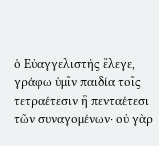ὁ Εὐαγγελιστὴς ἔλεγε, γράφω ὑμῖν παιδία τοῖς τετραέτεσιν ἣ πενταέτεσι τῶν συναγομένων· οὐ γὰρ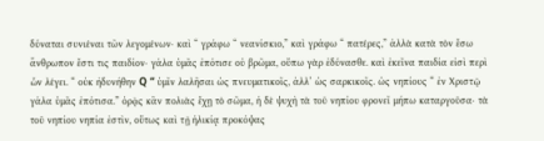δύναται συνιέναι τῶν λεγομένων· καὶ “ γράφω “ νεανίσκιο,” καὶ γράφω “ πατέρες,” ἀλλὰ κατὰ τὸν ἔσω ἄνθρωπον ἔστι τις παιδίον· γάλα ὑμᾶς ἐπότισε οὐ βρῶμα, οὔπω γὰρ ἐδύνασθε. καὶ ἐκεῖνα παιδία εἰσὶ περὶ ὧν λέγει. “ οὐκ ἠδυνήθην Q “ ὑμῖν λαλῆσαι ὡς πνευματικοῖς, ἀλλ’ ὡς σαρκικοῖς. ὡς νηπίους “ ἐν Χριστῷ γάλα ὑμᾶς ἐπότισα.” ὁρᾷς κἂν πολιὰς ἔχῃ τὸ σῶμα, ἡ δὲ ψυχὴ τὰ τοῦ νηπίου φρονεῖ μήπω καταργοῦσα· τὰ τοῦ νηπίου νηπία ἐστὶν, οὕτως καὶ τῇ ἡλικίᾳ προκόψας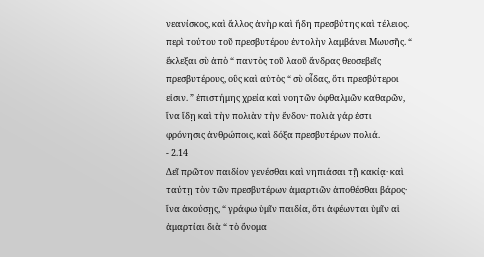νεανίσκος, καὶ ἄλλος ἀνὴρ καὶ ἤδη πρεσβύτης καὶ τέλειος. περὶ τούτου τοῦ πρεσβυτέρου ἐντολὴν λαμβάνει Μωυσῆς. “ ἔκλεξαι σὺ ἀπὸ “ παντὸς τοῦ λαοῦ ἄνδρας θεοσεβεῖς πρεσβυτέρους, οὓς καὶ αὐτὸς “ σὺ οἶδας, ὅτι πρεσβύτεροι εἰσιν. ” ἐπιστήμης χρεία καὶ νοητῶν ὀφθαλμῶν καθαρῶν, ἵνα ἴδῃ καὶ τὴν πολιὰν τὴν ἔνδον· πολιὰ γάρ ἐστι φρόνησις ἀνθρώποις, καὶ δόξα πρεσβυτέρων πολιά.
- 2.14
Δεῖ πρῶτον παιδίον γενέσθαι καὶ νηπιάσαι τῇ κακίᾳ· καὶ ταύτῃ τὸν τῶν πρεσβυτέρων ἁμαρτιῶν ἀποθέσθαι βάρος· ἵνα ἀκούσῃς, “ γράφω ὑμῖν παιδία, ὅτι ἀφέωνται ὑμῖν αἱ ἁμαρτίαι διὰ “ τὸ ὄνομα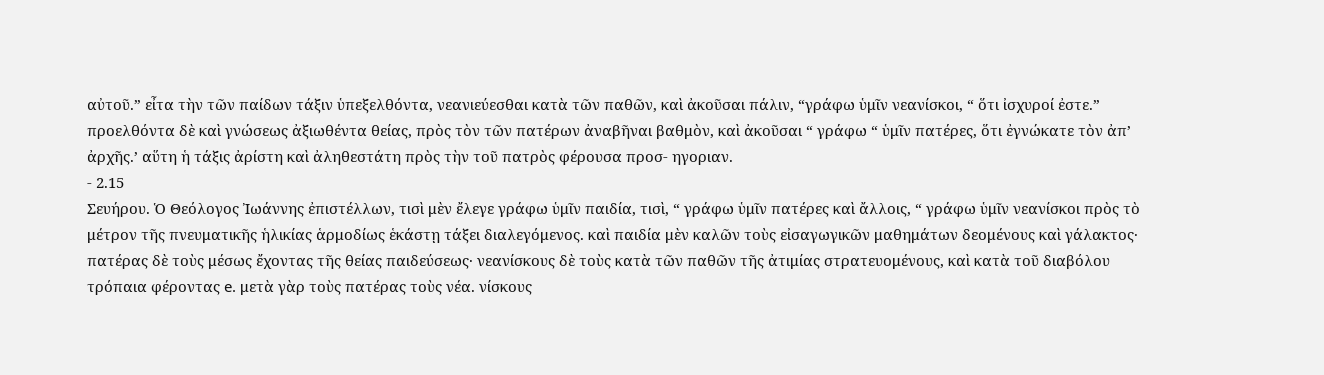αὐτοῦ.” εἶτα τὴν τῶν παίδων τάξιν ὑπεξελθόντα, νεανιεύεσθαι κατὰ τῶν παθῶν, καὶ ἀκοῦσαι πάλιν, “γράφω ὑμῖν νεανίσκοι, “ ὅτι ἰσχυροί ἐστε.” προελθόντα δὲ καὶ γνώσεως ἀξιωθέντα θείας, πρὸς τὸν τῶν πατέρων ἀναβῆναι βαθμὸν, καὶ ἀκοῦσαι “ γράφω “ ὑμῖν πατέρες, ὅτι ἐγνώκατε τὸν ἀπ’ ἀρχῆς.’ αὕτη ἡ τάξις ἀρίστη καὶ ἀληθεστάτη πρὸς τὴν τοῦ πατρὸς φέρουσα προσ- ηγοριαν.
- 2.15
Σευήρου. Ὁ Θεόλογος Ἰωάννης ἐπιστέλλων, τισὶ μὲν ἔλεγε γράφω ὑμῖν παιδία, τισὶ, “ γράφω ὑμῖν πατέρες καὶ ἄλλοις, “ γράφω ὑμῖν νεανίσκοι πρὸς τὸ μέτρον τῆς πνευματικῆς ἡλικίας ἁρμοδίως ἑκάστῃ τάξει διαλεγόμενος. καὶ παιδία μὲν καλῶν τοὺς εἰσαγωγικῶν μαθημάτων δεομένους καὶ γάλακτος· πατέρας δὲ τοὺς μέσως ἔχοντας τῆς θείας παιδεύσεως· νεανίσκους δὲ τοὺς κατὰ τῶν παθῶν τῆς ἀτιμίας στρατευομένους, καὶ κατὰ τοῦ διαβόλου τρόπαια φέροντας e. μετὰ γὰρ τοὺς πατέρας τοὺς νέα. νίσκους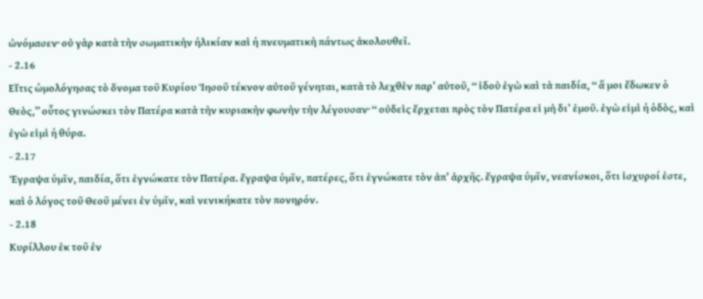ὠνόμασεν· οὐ γὰρ κατὰ τὴν σωματικὴν ἡλικίαν καὶ ἡ πνευματικὴ πάντως ἀκολουθεῖ.
- 2.16
Εἴτις ὡμολόγησας τὸ ὄνομα τοῦ Κυρίου Ἰησοῦ τέκνον αὐτοῦ γένηται, κατὰ τὸ λεχθὲν παρ’ αὐτοῦ, “ ἰδοὺ ἐγὼ καὶ τὰ παιδία, “ ἅ μοι ἔδωκεν ὁ Θεὸς,” οὗτος γινώσκει τὸν Πατέρα κατὰ τὴν κυριακὴν φωνὴν τὴν λέγουσαν· “ οὐδεὶς ἔρχεται πρὸς τὸν Πατέρα εἰ μὴ δι’ ἐμοῦ. ἐγὼ εἰμὶ ἡ ὁδὸς, καὶ ἐγὼ εἰμὶ ἡ θύρα.
- 2.17
Ἐγραψα ὑμῖν, παιδία, ὅτι ἐγνώκατε τὸν Πατέρα. ἔγραψα ὑμῖν, πατέρες, ὅτι ἐγνώκατε τὸν ἀπ’ ἀρχῆς. ἔγραψα ὑμῖν, νεανίσκοι, ὅτι ἰσχυροί ἐστε, καὶ ὁ λόγος τοῦ Θεοῦ μένει ἐν ὑμῖν, καὶ νενικήκατε τὸν πονηρόν.
- 2.18
Κυρίλλου ἐκ τοῦ ἐν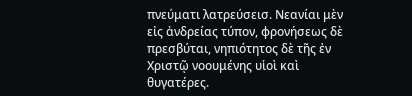πνεύματι λατρεύσεισ. Νεανίαι μὲν εἰς ἀνδρείας τύπον, φρονήσεως δὲ πρεσβύται, νηπιότητος δὲ τῆς ἐν Χριστῷ νοουμένης υἱοὶ καὶ θυγατέρες.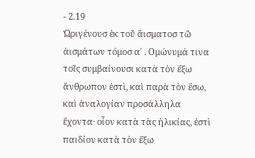- 2.19
Ὠριγένουσ ἐκ τοῦ ἄισματοσ τῶ ἀισμάτων τόμοσ α΄ . Ομώνυμά τινα τοῖς συμβαίνουσι κατὰ τὸν ἔξω ἄνθρωπον ἐστὶ, καὶ παρὰ τὸν ἔσω, καὶ ἀναλογίαν προσάλληλα ἔχοντα· οἷον κατὰ τὰς ἡλικίας, ἐστὶ παιδίον κατὰ τὸν ἔξω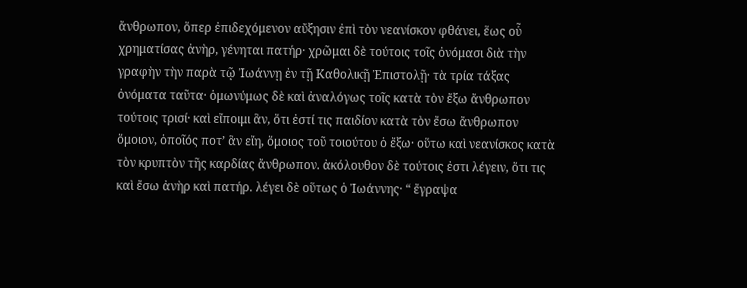ἄνθρωπον, ὅπερ ἐπιδεχόμενον αὔξησιν ἐπὶ τὸν νεανίσκον φθάνει, ἕως οὗ χρηματίσας ἀνὴρ, γένηται πατήρ· χρῶμαι δὲ τούτοις τοῖς ὀνόμασι διὰ τὴν γραφὴν τὴν παρὰ τῷ Ἰωάννῃ ἐν τῇ Καθολικῇ Ἐπιστολῇ· τὰ τρία τάξας ὀνόματα ταῦτα· ὁμωνύμως δὲ καὶ ἀναλόγως τοῖς κατὰ τὸν ἔξω ἄνθρωπον τούτοις τρισί· καὶ εἴποιμι ἃν, ὅτι ἐστί τις παιδίον κατὰ τὸν ἔσω ἄνθρωπον ὅμοιον, ὁποῖός ποτ’ ἃν εἴη, ὅμοιος τοῦ τοιούτου ὁ ἔξω· οὕτω καὶ νεανίσκος κατὰ τὸν κρυπτὸν τῆς καρδίας ἄνθρωπον. ἀκόλουθον δὲ τούτοις ἐστι λέγειν, ὅτι τις καὶ ἔσω ἀνὴρ καὶ πατήρ. λέγει δὲ οὕτως ὁ Ἰωάννης· “ ἔγραψα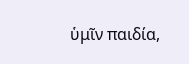ὑμῖν παιδία,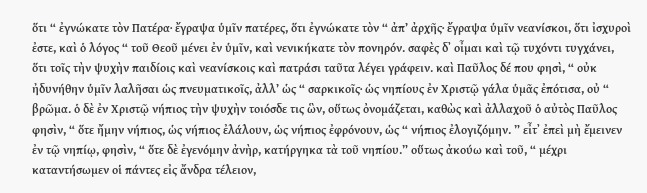ὅτι “ ἐγνώκατε τὸν Πατέρα· ἔγραψα ὑμῖν πατέρες, ὅτι ἐγνώκατε τὸν “ ἀπ’ ἀρχῆς· ἔγραψα ὑμῖν νεανίσκοι, ὅτι ἰσχυροὶ ἐστε, καὶ ὁ λόγος “ τοῦ Θεοῦ μένει ἐν ὑμῖν, καὶ νενικήκατε τὸν πονηρόν. σαφὲς δ᾿ οἶμαι καὶ τῷ τυχόντι τυγχάνει, ὅτι τοῖς τὴν ψυχὴν παιδίοις καὶ νεανίσκοις καὶ πατράσι ταῦτα λέγει γράφειν. καὶ Παῦλος δέ που φησὶ, “ οὐκ ἠδυνήθην ὑμῖν λαλῆσαι ὡς πνευματικοῖς, ἀλλ’ ὡς “ σαρκικοῖς· ὡς νηπίους ἐν Χριστῷ γάλα ὑμᾶς ἐπότισα, οὐ “ βρῶμα. ὁ δὲ ἐν Χριστῷ νήπιος τὴν ψυχὴν τοιόσδε τις ὣν, οὕτως ὀνομάζεται, καθὼς καὶ ἀλλαχοῦ ὁ αὐτὸς Παῦλος φησὶν, “ ὅτε ἤμην νήπιος, ὡς νήπιος ἐλάλουν, ὡς νήπιος ἐφρόνουν, ὡς “ νήπιος ἐλογιζόμην. ” εἶτ᾿ ἐπεὶ μὴ ἔμεινεν ἐν τῷ νηπίῳ, φησὶν, “ ὅτε δὲ ἐγενόμην ἀνὴρ, κατήργηκα τὰ τοῦ νηπίου.” οὕτως ἀκούω καὶ τοῦ, “ μέχρι καταντήσωμεν οἱ πάντες εἰς ἄνδρα τέλειον,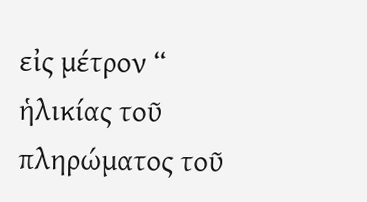εἰς μέτρον “ ἡλικίας τοῦ πληρώματος τοῦ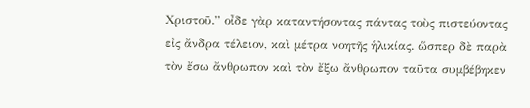Χριστοῦ.” οἶδε γὰρ καταντήσοντας πάντας τοὺς πιστεύοντας εἰς ἄνδρα τέλειον, καὶ μέτρα νοητῆς ἡλικίας. ὥσπερ δὲ παρὰ τὸν ἔσω ἄνθρωπον καὶ τὸν ἔξω ἄνθρωπον ταῦτα συμβέβηκεν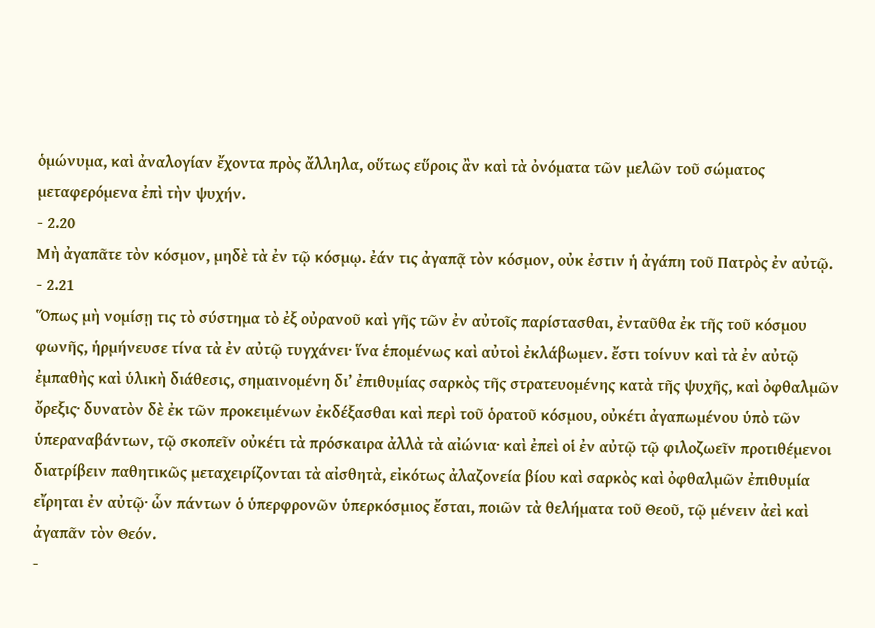ὁμώνυμα, καὶ ἀναλογίαν ἔχοντα πρὸς ἄλληλα, οὕτως εὕροις ἂν καὶ τὰ ὀνόματα τῶν μελῶν τοῦ σώματος μεταφερόμενα ἐπὶ τὴν ψυχήν.
- 2.20
Μὴ ἀγαπᾶτε τὸν κόσμον, μηδὲ τὰ ἐν τῷ κόσμῳ. ἐάν τις ἀγαπᾷ τὸν κόσμον, οὐκ ἐστιν ἡ ἀγάπη τοῦ Πατρὸς ἐν αὐτῷ.
- 2.21
Ὅπως μὴ νομίσῃ τις τὸ σύστημα τὸ ἐξ οὐρανοῦ καὶ γῆς τῶν ἐν αὐτοῖς παρίστασθαι, ἐνταῦθα ἐκ τῆς τοῦ κόσμου φωνῆς, ἡρμήνευσε τίνα τὰ ἐν αὐτῷ τυγχάνει· ἵνα ἑπομένως καὶ αὐτοὶ ἐκλάβωμεν. ἔστι τοίνυν καὶ τὰ ἐν αὐτῷ ἐμπαθὴς καὶ ὑλικὴ διάθεσις, σημαινομένη δι’ ἐπιθυμίας σαρκὸς τῆς στρατευομένης κατὰ τῆς ψυχῆς, καὶ ὀφθαλμῶν ὄρεξις· δυνατὸν δὲ ἐκ τῶν προκειμένων ἐκδέξασθαι καὶ περὶ τοῦ ὁρατοῦ κόσμου, οὐκέτι ἀγαπωμένου ὑπὸ τῶν ὑπεραναβάντων, τῷ σκοπεῖν οὐκέτι τὰ πρόσκαιρα ἀλλὰ τὰ αἰώνια· καὶ ἐπεὶ οἱ ἐν αὐτῷ τῷ φιλοζωεῖν προτιθέμενοι διατρίβειν παθητικῶς μεταχειρίζονται τὰ αἰσθητὰ, εἰκότως ἀλαζονεία βίου καὶ σαρκὸς καὶ ὀφθαλμῶν ἐπιθυμία εἴρηται ἐν αὐτῷ· ὧν πάντων ὁ ὑπερφρονῶν ὑπερκόσμιος ἔσται, ποιῶν τὰ θελήματα τοῦ Θεοῦ, τῷ μένειν ἀεὶ καὶ ἀγαπᾶν τὸν Θεόν.
-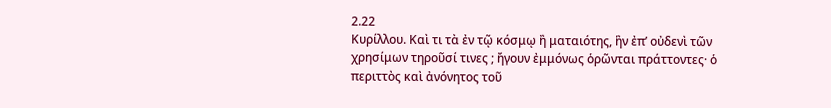2.22
Κυρίλλου. Καὶ τι τὰ ἐν τῷ κόσμῳ ἢ ματαιότης, ἣν ἐπ’ οὐδενὶ τῶν χρησίμων τηροῦσί τινες ; ἤγουν ἐμμόνως ὁρῶνται πράττοντες· ὁ περιττὸς καὶ ἀνόνητος τοῦ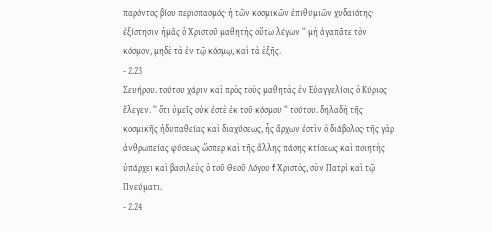παρόντος βίου περισπασμός· ἡ τῶν κοσμικῶν ἐπιθυμιῶν χυδαιότης· ἐξίστησιν ἡμᾶς ὁ Χριστοῦ μαθητὴς οὕτω λέγων “ μὴ ἀγαπᾶτε τὸν κόσμον, μηδὲ τὰ ἐν τῷ κόσμῳ, καὶ τὰ ἑξῆς.
- 2.23
Σευήρου. τούτου χάριν καὶ πρὸς τοὺς μαθητὰς ἐν Εὐαγγελίοις ὁ Κύριος ἔλεγεν. “ ὅτι ὑμεῖς οὐκ ἐστὲ ἐκ τοῦ κόσμου “ τούτου. δηλαδὴ τῆς κοσμικῆς ἡδυπαθείας καὶ διαχύσεως, ἧς ἄρχων ἐστὶν ὁ διάβολος· τῆς γὰρ ἀνθρωπείας φύσεως ὥσπερ καὶ τῆς ἄλλης πάσης κτίσεως καὶ ποιητὴς ὑπάρχει καὶ βασιλεὺς ὁ τοῦ Θεοῦ Λόγου f Χριστὸς, σὺν Πατρὶ καὶ τῷ Πνεύματι.
- 2.24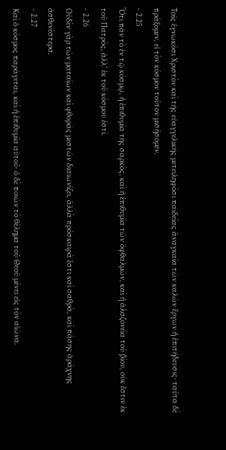Τοῖς ἐγνωκόσι Χριστὸν καὶ τῆς εὐαγγελικῆς μετειληφόσι παιδείας ἀναγκαία τῶν καλῶν ἔργων ἡ ἐπιτήδευσις· ταῦτα δὲ πράξομεν, εἰ τὸν κόσμον τοῦτον μισήσομεν.
- 2.25
Ὅτι πᾶν τὸ ἐν τῷ κόσμῳ, ἡ ἐπιθυμία τῆς σαρκὸς, καὶ ἡ ἐπιθυμία τῶν ὀφθαλμῶν, καὶ ἡ ἀλαζονεία τοῦ βίου, οὐκ ἔστιν ἐκ τοῦ Πατρὸς, ἀλλ’ ἐκ τοῦ κόσμου ἐστί.
- 2.26
Οὐδὲν γὰρ τῶν ματαίων καὶ φθορᾶς μεστῶν διαιωνίζει, ἀλλὰ πρόσκαιρά ἐστι καὶ σαθρὰ, καὶ πάσης ἀράχνης ἀσθενέστερα.
- 2.27
Καὶ ὁ κόσμος παράγεται, καὶ ἡ ἐπιθυμία αὐτοῦ· ὁ δὲ ποιῶν τὸ θέλημα τοῦ Θεοῦ μένει εἰς τὸν αἰῶνα.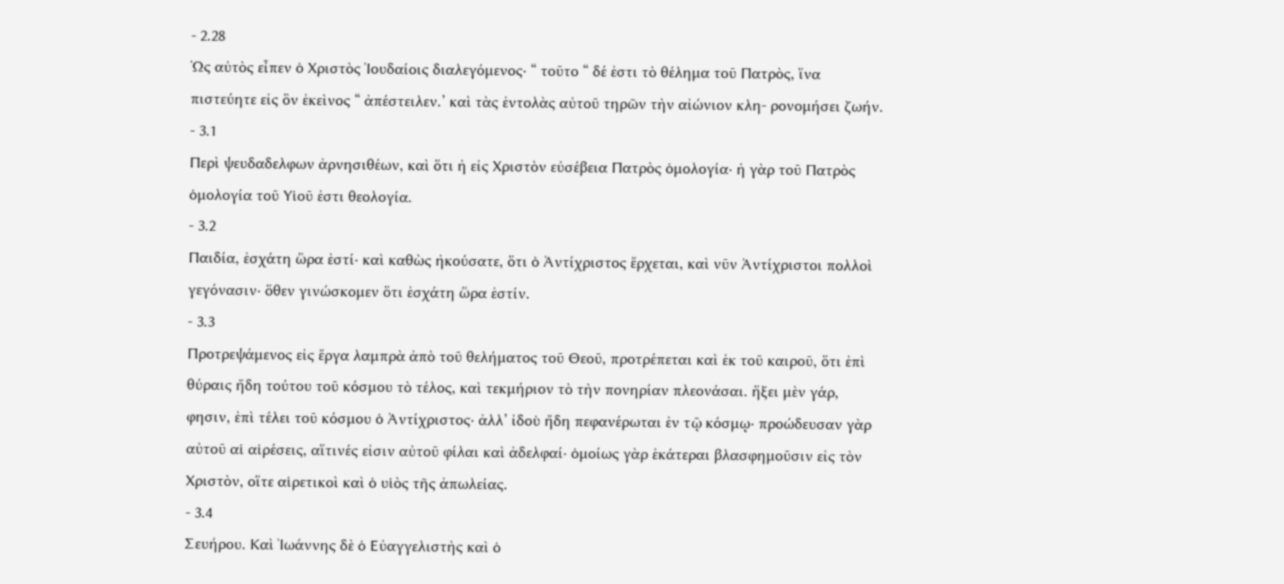- 2.28
Ὡς αὐτὸς εἶπεν ὁ Χριστὸς Ἰουδαίοις διαλεγόμενος· “ τοῦτο “ δέ ἐστι τὸ θέλημα τοῦ Πατρὸς, ἵνα πιστεύητε εἰς ὃν ἐκεὶνος “ ἀπέστειλεν.’ καὶ τὰς ἐντολὰς αὐτοῦ τηρῶν τὴν αἰώνιον κλη- ρονομήσει ζωήν.
- 3.1
Περὶ ψευδαδελφων ἀρνησιθέων, καὶ ὅτι ἡ εἰς Χριστὸν εὐσέβεια Πατρὸς ὁμολογία· ἡ γὰρ τοῦ Πατρὸς ὁμολογία τοῦ Υἱοῦ ἐστι θεολογία.
- 3.2
Παιδία, ἐσχάτη ὥρα ἐστί· καὶ καθὼς ἠκούσατε, ὅτι ὁ Ἀντίχριστος ἔρχεται, καὶ νῦν Ἀντίχριστοι πολλοὶ γεγόνασιν· ὅθεν γινώσκομεν ὅτι ἐσχάτη ὥρα ἐστίν.
- 3.3
Προτρεψάμενος εἰς ἔργα λαμπρὰ ἀπὸ τοῦ θελήματος τοῦ Θεοῦ, προτρέπεται καὶ ἐκ τοῦ καιροῦ, ὅτι ἐπὶ θύραις ἤδη τούτου τοῦ κόσμου τὸ τέλος, καὶ τεκμήριον τὸ τὴν πονηρίαν πλεονάσαι. ἥξει μὲν γάρ, φησιν, ἐπὶ τέλει τοῦ κόσμου ὁ Ἀντίχριστος· ἀλλ’ ἰδοὺ ἤδη πεφανέρωται ἐν τῷ κόσμῳ· προώδευσαν γὰρ αὐτοῦ αἱ αἱρέσεις, αἵτινές εἰσιν αὐτοῦ φίλαι καὶ ἀδελφαί· ὁμοίως γὰρ ἑκάτεραι βλασφημοῦσιν εἰς τὸν Χριστὸν, οἵτε αἱρετικοὶ καὶ ὁ υἱὸς τῆς ἀπωλείας.
- 3.4
Σευήρου. Καὶ Ἰωάννης δὲ ὁ Εὐαγγελιστὴς καὶ ὁ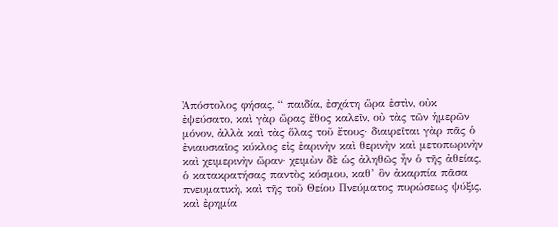Ἀπόστολος φήσας, “ παιδία, ἐσχάτη ὥρα ἐστὶν, οὐκ ἐψεύσατο, καὶ γὰρ ὥρας ἔθος καλεῖν, οὐ τὰς τῶν ἡμερῶν μόνον, ἀλλὰ καὶ τὰς ὅλας τοῦ ἔτους· διαιρεῖται γὰρ πᾶς ὁ ἐνιαυσιαῖος κύκλος εἰς ἐαρινὴν καὶ θερινὴν καὶ μετοπωρινὴν καὶ χειμερινὴν ὥραν· χειμὼν δὲ ὡς ἀληθῶς ἦν ὁ τῆς ἀθείας, ὁ κατακρατήσας παντὸς κόσμου, καθ’ ὃν ἀκαρπία πᾶσα πνευματικὴ, καὶ τῆς τοῦ Θείου Πνεύματος πυρώσεως ψύξις, καὶ ἐρημία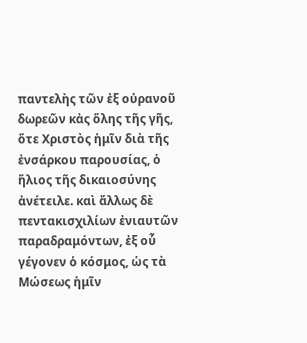παντελὴς τῶν ἐξ οὐρανοῦ δωρεῶν κἀς ὅλης τῆς γῆς, ὅτε Χριστὸς ἡμῖν διὰ τῆς ἐνσάρκου παρουσίας, ὁ ἥλιος τῆς δικαιοσύνης ἀνέτειλε. καὶ ἄλλως δὲ πεντακισχιλίων ἐνιαυτῶν παραδραμόντων, ἐξ οὗ γέγονεν ὁ κόσμος, ὡς τὰ Μώσεως ἡμῖν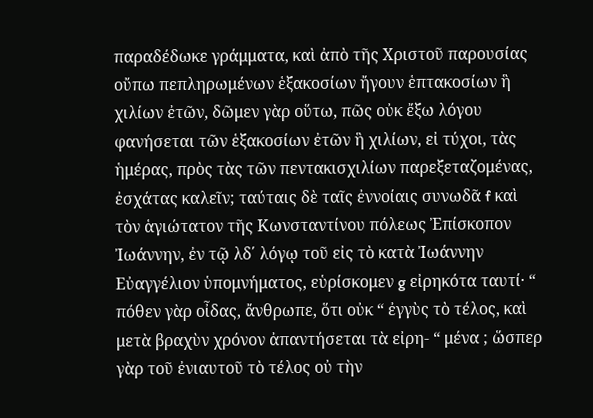παραδέδωκε γράμματα, καὶ ἀπὸ τῆς Χριστοῦ παρουσίας οὔπω πεπληρωμένων ἑξακοσίων ἤγουν ἑπτακοσίων ἣ χιλίων ἐτῶν, δῶμεν γὰρ οὕτω, πῶς οὐκ ἔξω λόγου φανήσεται τῶν ἑξακοσίων ἐτῶν ἣ χιλίων, εἰ τύχοι, τὰς ἡμέρας, πρὸς τὰς τῶν πεντακισχιλίων παρεξεταζομένας, ἐσχάτας καλεῖν; ταύταις δὲ ταῖς ἐννοίαις συνωδᾶ f καὶ τὸν ἁγιώτατον τῆς Κωνσταντίνου πόλεως Ἐπίσκοπον Ἰωάννην, ἐν τῷ λδ΄ λόγῳ τοῦ εἰς τὸ κατὰ Ἰωάννην Εὐαγγέλιον ὑπομνήματος, εὑρίσκομεν g εἰρηκότα ταυτί· “ πόθεν γὰρ οἶδας, ἄνθρωπε, ὅτι οὐκ “ ἐγγὺς τὸ τέλος, καὶ μετὰ βραχὺν χρόνον ἀπαντήσεται τὰ εἰρη- “ μένα ; ὥσπερ γὰρ τοῦ ἐνιαυτοῦ τὸ τέλος οὐ τὴν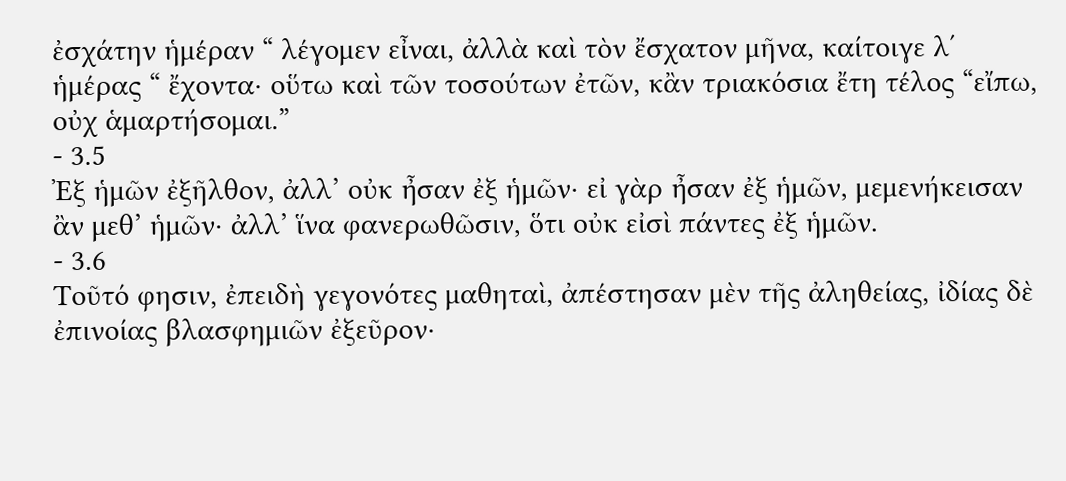ἐσχάτην ἡμέραν “ λέγομεν εἶναι, ἀλλὰ καὶ τὸν ἔσχατον μῆνα, καίτοιγε λ΄ ἡμέρας “ ἔχοντα· οὕτω καὶ τῶν τοσούτων ἐτῶν, κἂν τριακόσια ἔτη τέλος “εἴπω, οὐχ ἁμαρτήσομαι.”
- 3.5
Ἐξ ἡμῶν ἐξῆλθον, ἀλλ’ οὐκ ἦσαν ἐξ ἡμῶν· εἰ γὰρ ἦσαν ἐξ ἡμῶν, μεμενήκεισαν ἂν μεθ’ ἡμῶν· ἀλλ’ ἵνα φανερωθῶσιν, ὅτι οὐκ εἰσὶ πάντες ἐξ ἡμῶν.
- 3.6
Τοῦτό φησιν, ἐπειδὴ γεγονότες μαθηταὶ, ἀπέστησαν μὲν τῆς ἀληθείας, ἰδίας δὲ ἐπινοίας βλασφημιῶν ἐξεῦρον·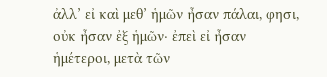ἀλλ’ εἰ καὶ μεθ’ ἡμῶν ἦσαν πάλαι, φησι, οὐκ ἦσαν ἐξ ἡμῶν· ἐπεὶ εἰ ἦσαν ἡμέτεροι, μετὰ τῶν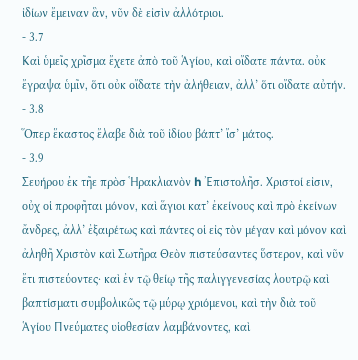ἰδίων ἔμειναν ἃν, νῦν δὲ εἰσὶν ἀλλότριοι.
- 3.7
Καὶ ὑμεῖς χρῖσμα ἔχετε ἀπὸ τοῦ Ἁγίου, καὶ οἴδατε πάντα. οὐκ ἔγραψα ὑμῖν, ὅτι οὐκ οἴδατε τὴν ἀλήθειαν, ἀλλ’ ὅτι οἴδατε αὐτήν.
- 3.8
Ὅπερ ἕκαστος ἔλαβε διὰ τοῦ ἰδίου βάπτ’ ἴσ’ μάτος.
- 3.9
Σευήρου ἐκ τῆε πρὸσ Ἡρακλιανὸν h Ἐπιστολῆσ. Χριστοί εἰσιν, οὐχ οἱ προφῆται μόνον, καὶ ἅγιοι κατ’ ἐκείνους καὶ πρὸ ἐκείνων ἄνδρες, ἀλλ’ ἐξαιρέτως καὶ πάντες οἱ εἰς τὸν μέγαν καὶ μόνον καὶ ἀληθῆ Χριστὸν καὶ Σωτῆρα Θεὸν πιστεύσαντες ὕστερον, καὶ νῦν ἔτι πιστεύοντες· καὶ ἐν τῷ θείῳ τῆς παλιγγενεσίας λουτρῷ καὶ βαπτίσματι συμβολικῶς τῷ μύρῳ χριόμενοι, καὶ τὴν διὰ τοῦ Ἁγίου Πνεύματες υἱοθεσίαν λαμβάνοντες, καὶ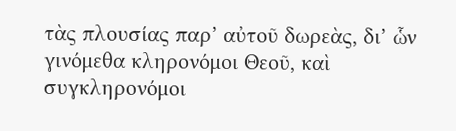τὰς πλουσίας παρ’ αὐτοῦ δωρεὰς, δι’ ὧν γινόμεθα κληρονόμοι Θεοῦ, καὶ συγκληρονόμοι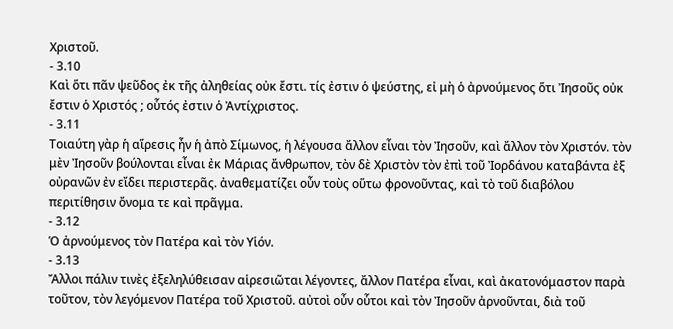Χριστοῦ.
- 3.10
Καὶ ὅτι πᾶν ψεῦδος ἐκ τῆς ἀληθείας οὐκ ἔστι. τίς ἐστιν ὁ ψεύστης, εἰ μὴ ὁ ἀρνούμενος ὅτι Ἰησοῦς οὐκ ἔστιν ὁ Χριστός ; οὗτός ἐστιν ὁ Ἀντίχριστος.
- 3.11
Τοιαύτη γὰρ ἡ αἵρεσις ἦν ἡ ἀπὸ Σίμωνος, ἡ λέγουσα ἄλλον εἶναι τὸν Ἰησοῦν, καὶ ἄλλον τὸν Χριστόν. τὸν μὲν Ἰησοῦν βούλονται εἶναι ἐκ Μάριας ἄνθρωπον, τὸν δὲ Χριστὸν τὸν ἐπὶ τοῦ Ἰορδάνου καταβάντα ἐξ οὐρανῶν ἐν εἴδει περιστερᾶς. ἀναθεματίζει οὖν τοὺς οὕτω φρονοῦντας, καὶ τὸ τοῦ διαβόλου περιτίθησιν ὄνομα τε καὶ πρᾶγμα.
- 3.12
Ὁ ἀρνούμενος τὸν Πατέρα καὶ τὸν Υἱόν.
- 3.13
Ἄλλοι πάλιν τινὲς ἐξεληλύθεισαν αἱρεσιῶται λέγοντες, ἄλλον Πατέρα εἶναι, καὶ ἀκατονόμαστον παρὰ τοῦτον, τὸν λεγόμενον Πατέρα τοῦ Χριστοῦ. αὐτοὶ οὖν οὗτοι καὶ τὸν Ἰησοῦν ἀρνοῦνται, διὰ τοῦ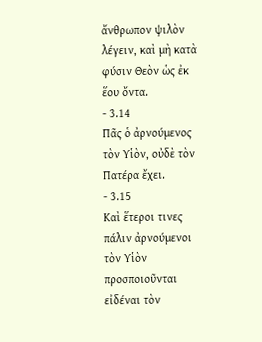ἄνθρωπον ψιλὸν λέγειν, καὶ μὴ κατὰ φύσιν Θεὸν ὡς ἐκ ἕου ὄντα.
- 3.14
Πᾶς ὁ ἀρνούμενος τὸν Υἱὸν, οὐδὲ τὸν Πατέρα ἔχει.
- 3.15
Καὶ ἕτεροι τινες πάλιν ἀρνούμενοι τὸν Υἱὸν προσποιοῦνται εἰδέναι τὸν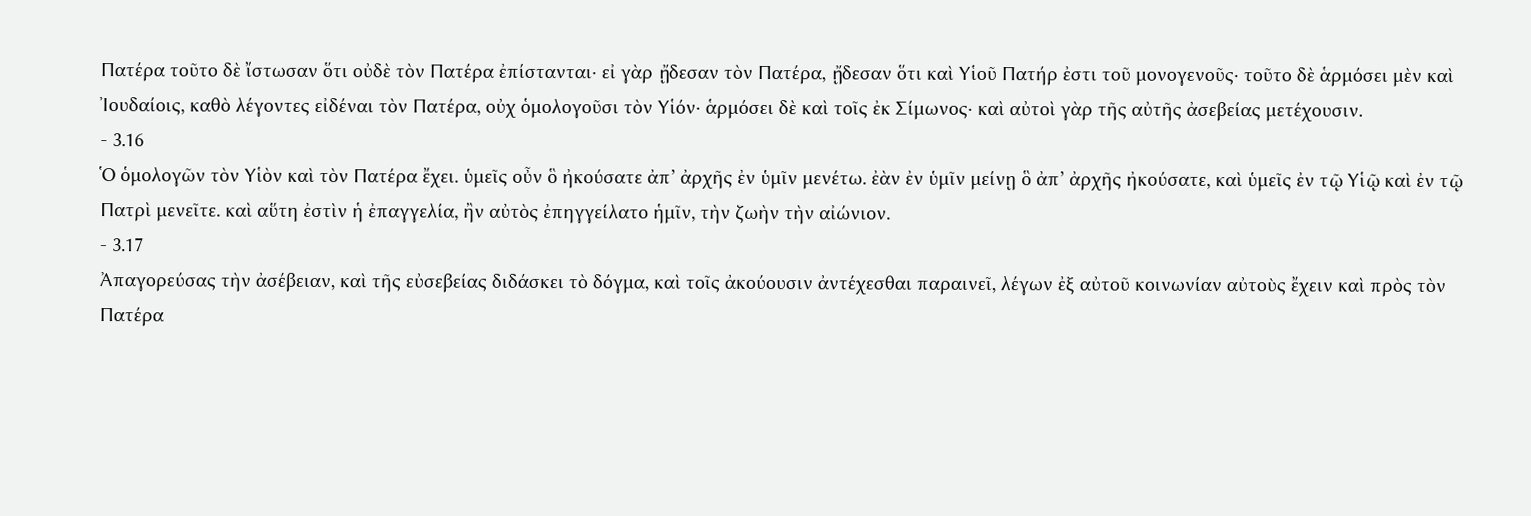Πατέρα τοῦτο δὲ ἴστωσαν ὅτι οὐδὲ τὸν Πατέρα ἐπίστανται· εἰ γὰρ ᾔδεσαν τὸν Πατέρα, ᾔδεσαν ὅτι καὶ Υἱοῦ Πατήρ ἐστι τοῦ μονογενοῦς· τοῦτο δὲ ἁρμόσει μὲν καὶ Ἰουδαίοις, καθὸ λέγοντες εἰδέναι τὸν Πατέρα, οὐχ ὁμολογοῦσι τὸν Υἱόν· ἁρμόσει δὲ καὶ τοῖς ἐκ Σίμωνος· καὶ αὐτοὶ γὰρ τῆς αὐτῆς ἀσεβείας μετέχουσιν.
- 3.16
Ὁ ὁμολογῶν τὸν Υἱὸν καὶ τὸν Πατέρα ἔχει. ὑμεῖς οὖν ὃ ἠκούσατε ἀπ’ ἀρχῆς ἐν ὑμῖν μενέτω. ἐὰν ἐν ὑμῖν μείνῃ ὃ ἀπ’ ἀρχῆς ἠκούσατε, καὶ ὑμεῖς ἐν τῷ Υἱῷ καὶ ἐν τῷ Πατρὶ μενεῖτε. καὶ αὕτη ἐστὶν ἡ ἐπαγγελία, ἢν αὐτὸς ἐπηγγείλατο ἡμῖν, τὴν ζωὴν τὴν αἰώνιον.
- 3.17
Ἀπαγορεύσας τὴν ἀσέβειαν, καὶ τῆς εὐσεβείας διδάσκει τὸ δόγμα, καὶ τοῖς ἀκούουσιν ἀντέχεσθαι παραινεῖ, λέγων ἐξ αὐτοῦ κοινωνίαν αὐτοὺς ἔχειν καὶ πρὸς τὸν Πατέρα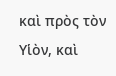καὶ πρὸς τὸν Υἱὸν, καὶ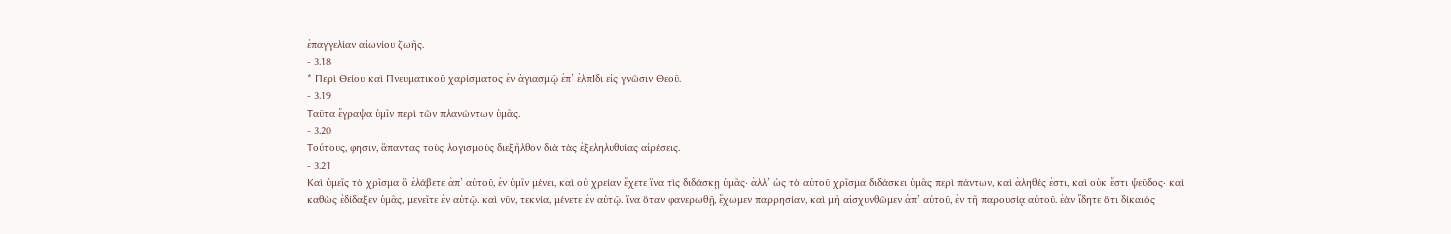ἐπαγγελίαν αἰωνίου ζωῆς.
- 3.18
* Περὶ Θείου καὶ Πνευματικοῦ χαρίσματος ἐν ἁγιασμῷ ἐπ’ ἐλπΙδι εἰς γνῶσιν Θεοῦ.
- 3.19
Ταῦτα ἔγραψα ὑμῖν περὶ τῶν πλανώντων ὑμᾶς.
- 3.20
Τούτους, φησιν, ἅπαντας τοὺς λογισμοὺς διεξῆλθον διὰ τὰς ἐξεληλυθυίας αἱρέσεις.
- 3.21
Καὶ ὑμεῖς τὸ χρῖσμα ὃ ἐλάβετε ἀπ’ αὐτοῦ, ἐν ὑμῖν μένει, καὶ οὐ χρείαν ἔχετε ἵνα τὶς διδάσκῃ ὑμᾶς· ἀλλ’ ὡς τὸ αὐτοῦ χρῖσμα διδάσκει ὑμᾶς περὶ πάντων, καὶ ἀληθές ἐστι, καὶ οὐκ ἔστι ψεῦδος· καὶ καθὼς ἐδίδαξεν ὑμᾶς, μενεῖτε ἐν αὐτῷ. καὶ νῦν, τεκνία, μένετε ἐν αὐτῷ. ἵνα ὅταν φανερωθῇ, ἔχωμεν παρρησίαν, καὶ μὴ αἰσχυνθῶμεν ἀπ’ αὐτοῦ, ἐν τῆ παρουσίᾳ αὐτοῦ. ἐὰν ἴδητε ὅτι δίκαιός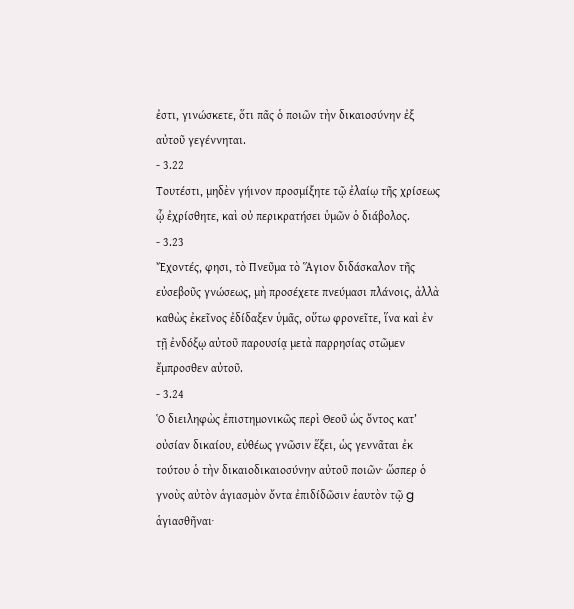ἐστι, γινώσκετε, ὅτι πᾶς ὁ ποιῶν τὴν δικαιοσύνην ἐξ αὐτοῦ γεγέννηται.
- 3.22
Τουτέστι, μηδὲν γήινον προσμίξητε τῷ ἐλαίῳ τῆς χρίσεως ᾧ ἐχρίσθητε, καὶ οὐ περικρατήσει ὑμῶν ὁ διάβολος.
- 3.23
Ἔχοντές, φησι, τὸ Πνεῦμα τὸ Ἅγιον διδάσκαλον τῆς εὐσεβοῦς γνώσεως, μὴ προσέχετε πνεύμασι πλάνοις, ἀλλὰ καθὼς ἐκεῖνος ἐδίδαξεν ὑμᾶς, οὕτω φρονεῖτε, ἵνα καὶ ἐν τῇ ἐνδόξῳ αὐτοῦ παρουσίᾳ μετὰ παρρησίας στῶμεν ἔμπροσθεν αὐτοῦ.
- 3.24
Ὁ διειληφὼς ἐπιστημονικῶς περὶ Θεοῦ ὡς ὄντος κατ’ οὐσίαν δικαίου, εὐθέως γνῶσιν ἕξει, ὡς γεννᾶται ἐκ τούτου ὁ τὴν δικαιοδικαιοσύνην αὐτοῦ ποιῶν· ὥσπερ ὁ γνοὺς αὐτὸν ἁγιασμὸν ὄντα ἐπιδίδῶσιν ἑαυτὸν τῷ g ἁγιασθῆναι·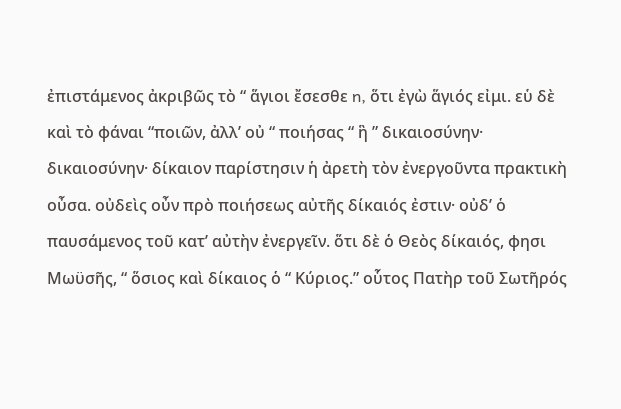ἐπιστάμενος ἀκριβῶς τὸ “ ἅγιοι ἔσεσθε n, ὅτι ἐγὼ ἅγιός εἰμι. εὑ δὲ καὶ τὸ φάναι “ποιῶν, ἀλλ’ οὐ “ ποιήσας “ ἣ ” δικαιοσύνην· δικαιοσύνην· δίκαιον παρίστησιν ἡ ἀρετὴ τὸν ἐνεργοῦντα πρακτικὴ οὖσα. οὐδεὶς οὖν πρὸ ποιήσεως αὐτῆς δίκαιός ἐστιν· οὐδ’ ὁ παυσάμενος τοῦ κατ’ αὐτὴν ἐνεργεῖν. ὅτι δὲ ὁ Θεὸς δίκαιός, φησι Μωϋσῆς, “ ὅσιος καὶ δίκαιος ὁ “ Κύριος.” οὗτος Πατὴρ τοῦ Σωτῆρός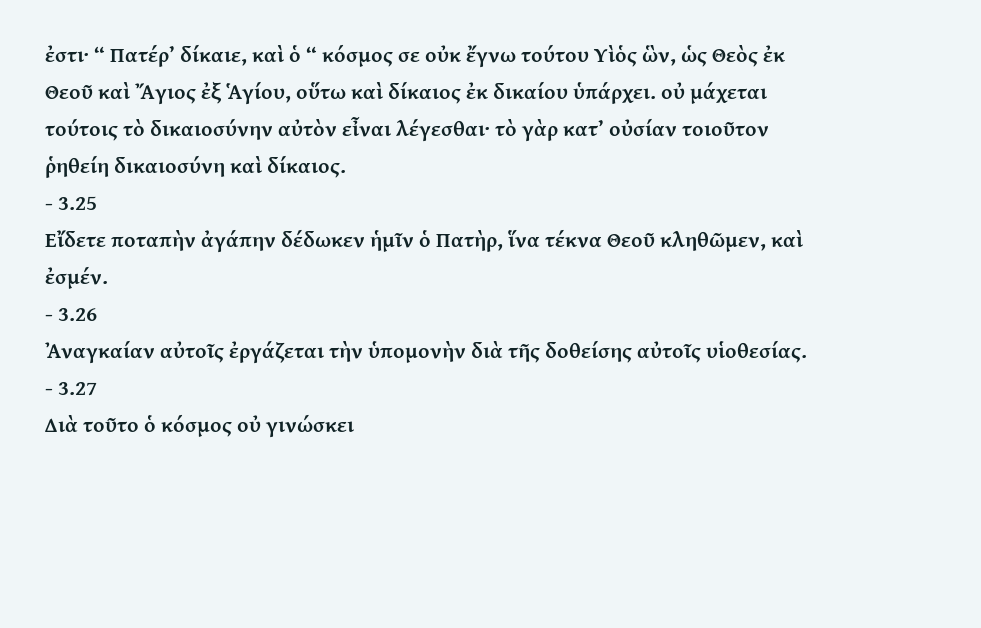ἐστι· “ Πατέρ’ δίκαιε, καὶ ὁ “ κόσμος σε οὐκ ἔγνω τούτου Υὶὁς ὣν, ὡς Θεὸς ἐκ Θεοῦ καὶ Ἄγιος ἐξ Ἁγίου, οὕτω καὶ δίκαιος ἐκ δικαίου ὑπάρχει. οὐ μάχεται τούτοις τὸ δικαιοσύνην αὐτὸν εἶναι λέγεσθαι· τὸ γὰρ κατ’ οὐσίαν τοιοῦτον ῥηθείη δικαιοσύνη καὶ δίκαιος.
- 3.25
Εἴδετε ποταπὴν ἀγάπην δέδωκεν ἡμῖν ὁ Πατὴρ, ἵνα τέκνα Θεοῦ κληθῶμεν, καὶ ἐσμέν.
- 3.26
Ἀναγκαίαν αὐτοῖς ἐργάζεται τὴν ὑπομονὴν διὰ τῆς δοθείσης αὐτοῖς υἱοθεσίας.
- 3.27
Διὰ τοῦτο ὁ κόσμος οὐ γινώσκει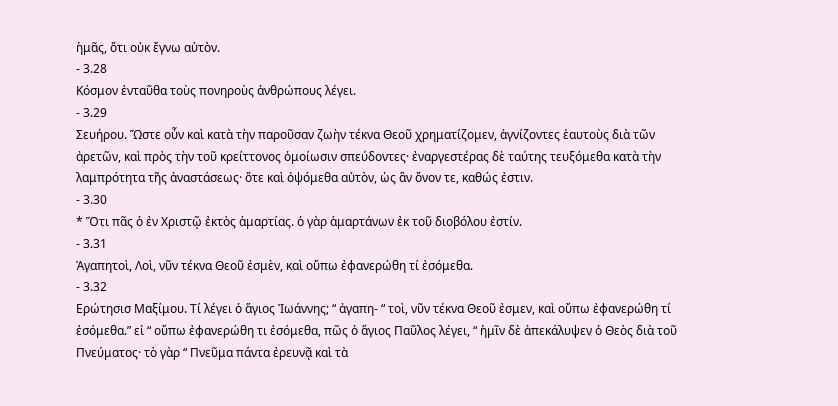ἡμᾶς, ὅτι οὐκ ἔγνω αὐτὸν.
- 3.28
Κόσμον ἐνταῦθα τοὺς πονηροὺς ἀνθρώπους λέγει.
- 3.29
Σευήρου. Ὥστε οὖν καὶ κατὰ τὴν παροῦσαν ζωὴν τέκνα Θεοῦ χρηματίζομεν, ἁγνίζοντες ἑαυτοὺς διὰ τῶν ἀρετῶν, καὶ πρὸς τὴν τοῦ κρείττονος ὁμοίωσιν σπεύδοντες· ἐναργεστέρας δὲ ταύτης τευξόμεθα κατὰ τὴν λαμπρότητα τῆς ἀναστάσεως· ὅτε καὶ ὀψόμεθα αὐτὸν, ὡς ἃν ὄνον τε, καθώς ἐστιν.
- 3.30
* Ὅτι πᾶς ὁ ἐν Χριστῷ ἐκτὸς ἁμαρτίας. ὁ γὰρ ἁμαρτάνων ἐκ τοῦ διοβόλου ἐστίν.
- 3.31
Ἀγαπητοὶ, Λοὶ, νῦν τέκνα Θεοῦ ἐσμὲν, καὶ οὔπω ἐφανερώθη τί ἐσόμεθα.
- 3.32
Ερώτησισ Μαξίμου. Τί λέγει ὁ ἅγιος Ἰωάννης; “ ἀγαπη- “ τοὶ, νῦν τέκνα Θεοῦ ἐσμεν, καὶ οὔπω ἐφανερώθη τί ἐσόμεθα.” εἰ “ οὔπω ἐφανερώθη τι ἐσόμεθα, πῶς ὁ ἅγιος Παῦλος λέγει, “ ἡμῖν δὲ ἀπεκάλυψεν ὁ Θεὸς διὰ τοῦ Πνεύματος· τὸ γὰρ “ Πνεῦμα πάντα ἐρευνᾷ καὶ τὰ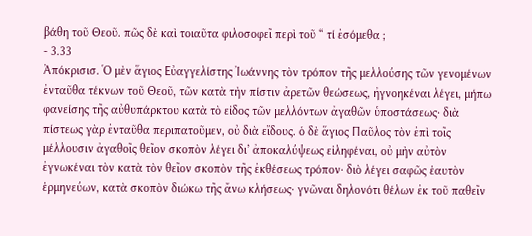βάθη τοῦ Θεοῦ. πῶς δὲ καὶ τοιαῦτα φιλοσοφεῖ περὶ τοῦ “ τί ἐσόμεθα ;
- 3.33
Ἀπόκρισισ. Ὁ μὲν ἅγιος Εὐαγγελίστης Ἰωάννης τὸν τρόπον τῆς μελλούσης τῶν γενομένων ἐνταῦθα τέκνων τοῦ Θεοῦ, τῶν κατὰ τὴν πίστιν ἀρετῶν θεώσεως, ἠγνοηκέναι λέγει, μήπω φανείσης τῆς αὐθυπάρκτου κατὰ τὸ εἰδος τῶν μελλόντων ἀγαθῶν ὑποστάσεως· διὰ πίστεως γὰρ ἐνταῦθα περιπατοῦμεν, οὐ διὰ εἴδους. ὁ δὲ ἅγιος Παῦλος τὸν ἐπὶ τοῖς μέλλουσιν ἀγαθοῖς θεῖον σκοπὸν λέγει δι’ ἀποκαλύψεως εἰληφέναι, οὐ μὴν αὐτὸν ἐγνωκέναι τὸν κατὰ τὸν θεῖον σκοπὸν τῆς ἐκθέσεως τρόπον· διὸ λέγει σαφῶς ἑαυτὸν ἑρμηνεύων, κατὰ σκοπὸν διώκω τῆς ἄνω κλήσεως· γνῶναι δηλονότι θέλων ἐκ τοῦ παθεῖν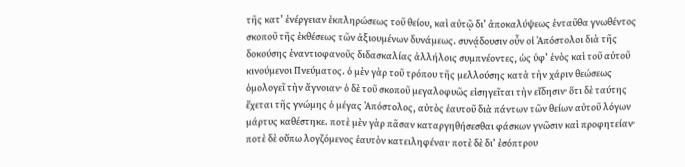τῆς κατ’ ἐνέργειαν ἐκπληρώσεως τοῦ θείου, καὶ αὐτῷ δι’ ἀποκαλύψεως ἐνταῦθα γνωθέντος σκοποῦ τῆς ἐκθέσεως τῶν ἀξιουμένων δυνάμεως. συνᾴδουσιν οὖν οἱ Ἀπόστολοι διὰ τῆς δοκούσης ἐναντιοφανοῦς διδασκαλίας ἀλλήλοις συμπνέοντες, ὡς ὑφ’ ἑνὸς καὶ τοῦ αὐτοῦ κινούμενοι Πνεύματος. ὁ μὲν γὰρ τοῦ τρόπου τῆς μελλούσης κατὰ τὴν χάριν θεώσεως ὁμολογεῖ τὴν ἄγνοιαν· ὁ δὲ τοῦ σκοποῦ μεγαλοφυῶς εἰσηγεῖται τὴν εἴδησιν· ὅτι δὲ ταύτης ἔχεται τῆς γνώμης ὁ μέγας Ἀπόστολος, αὐτὸς ἑαυτοῦ διὰ πάντων τῶν θείων αὐτοῦ λόγων μάρτυς καθέστηκε. ποτὲ μὲν γὰρ πᾶσαν καταργηθήσεσθαι φάσκων γνῶσιν καὶ προφητείαν· ποτὲ δὲ οὔπω λογζόμενος ἑαυτὸν κατειληφέναι· ποτὲ δὲ δι’ ἐσόπτρου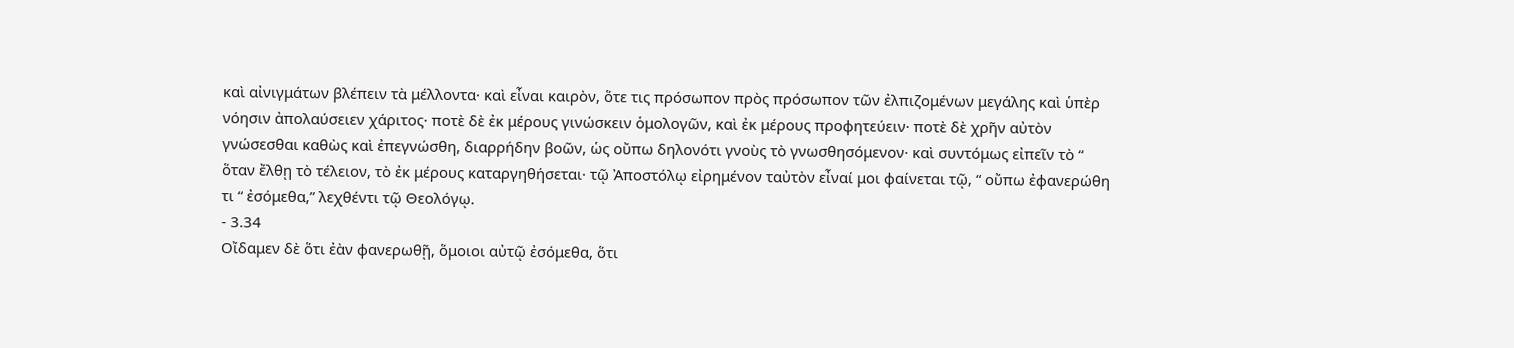καὶ αἰνιγμάτων βλέπειν τὰ μέλλοντα· καὶ εἶναι καιρὸν, ὅτε τις πρόσωπον πρὸς πρόσωπον τῶν ἐλπιζομένων μεγάλης καὶ ὑπὲρ νόησιν ἀπολαύσειεν χάριτος· ποτὲ δὲ ἐκ μέρους γινώσκειν ὁμολογῶν, καὶ ἐκ μέρους προφητεύειν· ποτὲ δὲ χρῆν αὐτὸν γνώσεσθαι καθὼς καὶ ἐπεγνώσθη, διαρρήδην βοῶν, ὡς οὔπω δηλονότι γνοὺς τὸ γνωσθησόμενον· καὶ συντόμως εἰπεῖν τὸ “ ὅταν ἔλθῃ τὸ τέλειον, τὸ ἐκ μέρους καταργηθήσεται· τῷ Ἀποστόλῳ εἰρημένον ταὐτὸν εἶναί μοι φαίνεται τῷ, “ οὔπω ἐφανερώθη τι “ ἐσόμεθα,” λεχθέντι τῷ Θεολόγῳ.
- 3.34
Οἴδαμεν δὲ ὅτι ἐὰν φανερωθῇ, ὅμοιοι αὐτῷ ἐσόμεθα, ὅτι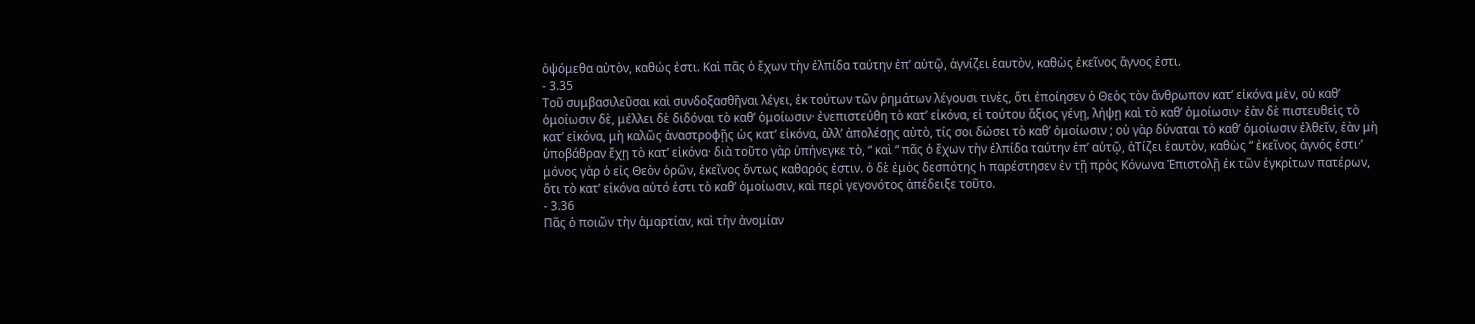ὀψόμεθα αὐτὸν, καθώς ἐστι. Καὶ πᾶς ὁ ἔχων τὴν ἐλπίδα ταύτην ἐπ’ αὐτῷ, ἁγνίζει ἑαυτὸν, καθὼς ἐκεῖνος ἄγνος ἐστι.
- 3.35
Τοῦ συμβασιλεῦσαι καὶ συνδοξασθῆναι λέγει, ἐκ τούτων τῶν ῥημάτων λέγουσι τινὲς, ὅτι ἐποίησεν ὁ Θεὸς τὸν ἄνθρωπον κατ’ εἰκόνα μὲν, οὐ καθ’ ὁμοίωσιν δὲ, μέλλει δὲ διδόναι τὸ καθ’ ὁμοίωσιν· ἐνεπιστεύθη τὸ κατ’ εἰκόνα, εἰ τούτου ἄξιος γένῃ, λήψῃ καὶ τὸ καθ’ ὁμοίωσιν· ἐὰν δὲ πιστευθεὶς τὸ κατ’ εἰκόνα, μὴ καλῶς ἀναστροφῇς ὡς κατ’ εἰκόνα, ἀλλ’ ἀπολέσῃς αὐτὸ, τίς σοι δώσει τὸ καθ’ ὁμοίωσιν ; οὐ γὰρ δύναται τὸ καθ’ ὁμοίωσιν ἐλθεῖν, ἐὰν μὴ ὑποβάθραν ἔχῃ τὸ κατ’ εἰκόνα· διὰ τοῦτο γὰρ ὑπήνεγκε τὸ, “ καὶ “ πᾶς ὁ ἔχων τὴν ἐλπίδα ταύτην ἐπ’ αὐτῷ, ἀΤίζει ἑαυτὸν, καθὼς “ ἐκεῖνος ἁγνός ἐστι·’ μόνος γὰρ ὁ εἰς Θεὸν ὁρῶν, ἐκεῖνος ὄντως καθαρός ἐστιν. ὁ δὲ ἐμὸς δεσπότης h παρέστησεν ἐν τῇ πρὸς Κόνωνα Ἐπιστολῇ ἐκ τῶν ἐγκρίτων πατέρων, ὅτι τὸ κατ’ εἰκόνα αὐτό ἐστι τὸ καθ’ ὁμοίωσιν, καὶ περὶ γεγονότος ἀπέδειξε τοῦτο.
- 3.36
Πᾶς ὁ ποιῶν τὴν ἁμαρτίαν, καὶ τὴν ἀνομίαν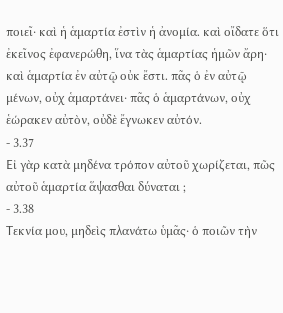ποιεῖ· καὶ ἡ ἁμαρτία ἐστὶν ἡ ἀνομία. καὶ οἴδατε ὅτι ἐκεῖνος ἐφανερώθη, ἵνα τὰς ἁμαρτίας ἡμῶν ἄρη· καὶ ἁμαρτία ἐν αὐτῷ οὐκ ἔστι. πᾶς ὁ ἐν αὐτῷ μένων, οὐχ ἁμαρτάνει· πᾶς ὁ ἁμαρτάνων, οὐχ ἑώρακεν αὐτὸν, οὐδὲ ἔγνωκεν αὐτόν.
- 3.37
Εἰ γὰρ κατὰ μηδένα τρόπον αὐτοῦ χωρίζεται, πῶς αὐτοῦ ἁμαρτία ἅψασθαι δύναται ;
- 3.38
Τεκνία μου, μηδεὶς πλανάτω ὑμᾶς· ὁ ποιῶν τὴν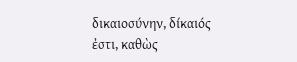δικαιοσύνην, δίκαιός ἐστι, καθὼς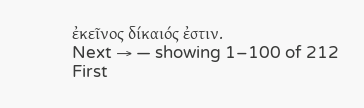ἐκεῖνος δίκαιός ἐστιν.
Next → — showing 1–100 of 212
First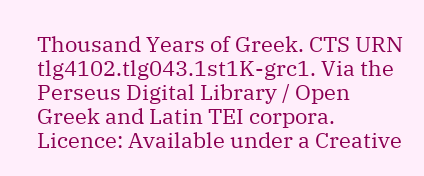Thousand Years of Greek. CTS URN tlg4102.tlg043.1st1K-grc1. Via the Perseus Digital Library / Open Greek and Latin TEI corpora. Licence: Available under a Creative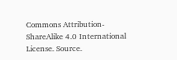Commons Attribution-ShareAlike 4.0 International License. Source.